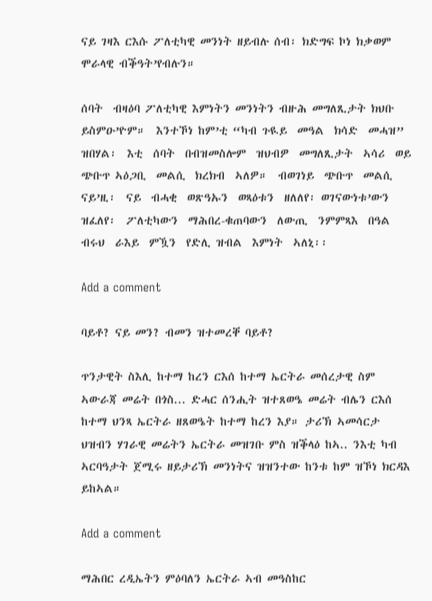ናይ ገዛእ ርእሱ ፖለቲካዊ መንነት ዘይብሉ ሰብ፡ ክድግፍ ኮነ ክቃወም ሞራላዊ ብቕዓት’የብሉን።

ሰባት  ብዛዕባ ፖለቲካዊ እምነትን መንነትን ብዙሕ መግለጺታት ክህቡ ይስምዑ’ዮም።  እንተኾነ ከም’ቲ “ካብ ጉዪይ  መዓል  ክሳድ  መሓዝ”  ዝበሃል፡  እቲ  ሰባት  በብዝመስሎም  ዝህብዎ  መግለጺታት  ኣሳሪ  ወይ  ጭቡጥ ኣዕጋቢ  መልሲ  ክረክብ  ኣለዎ።  ብወገነይ  ጭቡጥ  መልሲ  ናይ’ዚ፡  ናይ  ብሓቂ  ወጽዓኡን  ወጻዕቱን  ዘለለየ፡ ወገናውነቱ’ውን  ዝፈለየ፡  ፖለቲካውን  ማሕበረ-ቁጠባውን  ለውጢ  ንምምጻእ  በዓል  ብሩህ  ራእይ  ምዃን  የድሊ ዝብል  እምነት  ኣለኒ፡፡

Add a comment

ባይቶ? ናይ መን? ብመን ዝተመረቐ ባይቶ?

ጥንታዊት ስእሊ ከተማ ከረን ርእሰ ከተማ ኤርትራ መሰረታዊ ስም ኣውራጃ መሬት በጎስ... ድሓር ሰንሒት ዝተጸወዔ መሬት ብሌን ርእሰ ከተማ ህንጻ ኤርትራ ዘጸወዔት ከተማ ከረን እያ። ታሪኽ ኣመሳርታ ህዝብን ሃገራዊ መሬትን ኤርትራ መዝገቡ ምስ ዝቕላዕ ከኣ.. ንእቲ ካብ ኣርባዓታት ጀሚሩ ዘይታሪኽ መንነትና ዝዝንተው ከንቱ ከም ዝኾነ ክርዳእ ይከኣል።

Add a comment

ማሕበር ረዲኤትን ምዕባለን ኤርትራ ኣብ መዓስከር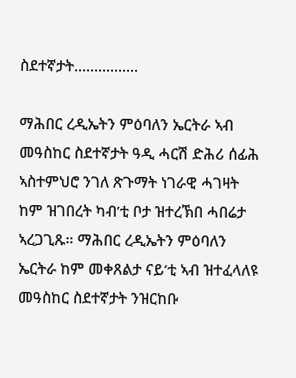ስደተኛታት................

ማሕበር ረዲኤትን ምዕባለን ኤርትራ ኣብ መዓስከር ስደተኛታት ዓዲ ሓርሽ ድሕሪ ሰፊሕ ኣስተምህሮ ንገለ ጽጉማት ነገራዊ ሓገዛት ከም ዝገበረት ካብ’ቲ ቦታ ዝተረኽበ ሓበሬታ ኣረጋጊጹ። ማሕበር ረዲኤትን ምዕባለን ኤርትራ ከም መቀጸልታ ናይ’ቲ ኣብ ዝተፈላለዩ መዓስከር ስደተኛታት ንዝርከቡ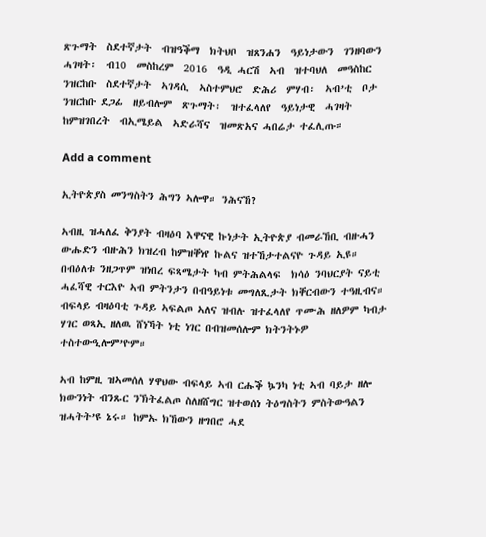ጽጉማት  ስደተኛታት  ብዝዓቕማ  ክትህቦ  ዝጸንሐን  ዓይነታውን  ገንዘባውን  ሓገዛት፡  ብ10  መስከረም  2016  ዓዲ ሓርሽ  ኣብ  ዝተባህለ  መዓስከር  ንዝርከቡ  ስደተኛታት  ኣገዳሲ  ኣስተምህሮ  ድሕሪ  ምሃብ፡  ኣብ’ቲ  ቦታ  ንዝርከቡ ደጋፊ  ዘይብሎም  ጽጉማት፡  ዝተፈላለየ  ዓይነታዊ  ሓገዛት  ከምዝገበረት  ብኢሜይል  ኣድራሻና  ዝመጽአና ሓበሬታ ተፈሊጡ።

Add a comment

ኢትዮጵያስ መንግስትን ሕግን ኣሎዋ። ንሕናኸ?

ኣብዚ ዝሓለፈ ቅንያት ብዛዕባ እዋናዊ ኩነታት ኢትዮጵያ ብመራኸቢ ብዙሓን ውሑድን ብዙሕን ክዝረብ ከምዝቐነየ ኩልና ዝተኸታተልናዮ ጉዳይ ኢዩ። በብዕለቱ ንዘጋጥም ዝነበረ ፍጻሜታት ካብ ምትሕልላፍ  ክሳዕ ንባህርያት ናይቲ ሓፈሻዊ ተርእዮ ኣብ ምትንታን በብዓይነቱ መግለጺታት ክቐርብውን ተዓዚብና። ብፍላይ ብዛዕባቲ ጉዳይ ኣፍልጦ ኣለና ዝብሉ ዝተፈላለየ ጥሙሕ ዘለዎም ካብታ ሃገር ወጻኢ ዘለዉ ሸነኻት ነቲ ነገር በብዝመሰሎም ክትንትኑዎ ተስተውዒሎም’ዮም።

ኣብ ከምዚ ዝኣመሰለ ሃዋህው ብፍላይ ኣብ ርሑቕ ኴንካ ነቲ ኣብ ባይታ ዘሎ ክውንነት ብንጹር ንኽትፈልጦ ስለዘሸግር ዝተወሰነ ትዕግስትን ምስትውዓልን ዝሓትት’ዩ ኔሩ። ከምኡ ክኸውን ዘግበሮ ሓደ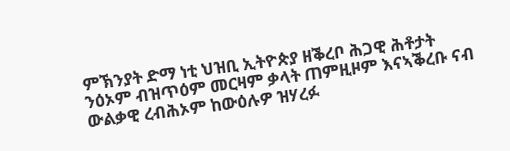ምኽንያት ድማ ነቲ ህዝቢ ኢትዮጵያ ዘቕረቦ ሕጋዊ ሕቶታት ንዕኦም ብዝጥዕም መርዛም ቃላት ጠምዚዞም እናኣቕረቡ ናብ ውልቃዊ ረብሕኦም ከውዕሉዎ ዝሃረፉ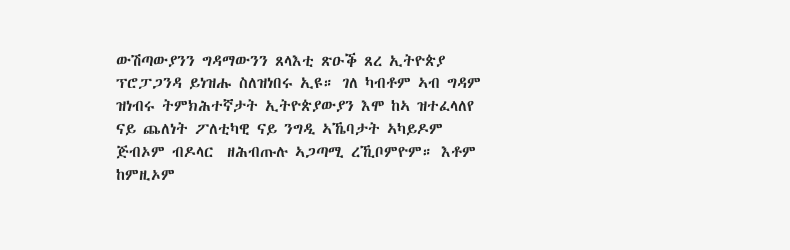ውሽጣውያንን ግዳማውንን ጸላእቲ ጽዑቕ ጸረ ኢትዮጵያ ፕሮፓጋንዳ ይነዝሑ ስለዝነበሩ ኢዩ። ገለ ካብቶም ኣብ ግዳም ዝነብሩ ትምክሕተኛታት ኢትዮጵያውያን እሞ ከኣ ዝተፈላለየ ናይ ጨለነት ፖለቲካዊ ናይ ንግዲ ኣኼባታት ኣካይዶም ጅብኦም ብዶላር  ዘሕብጡሉ ኣጋጣሚ ረኺቦምዮም። እቶም ከምዚኦም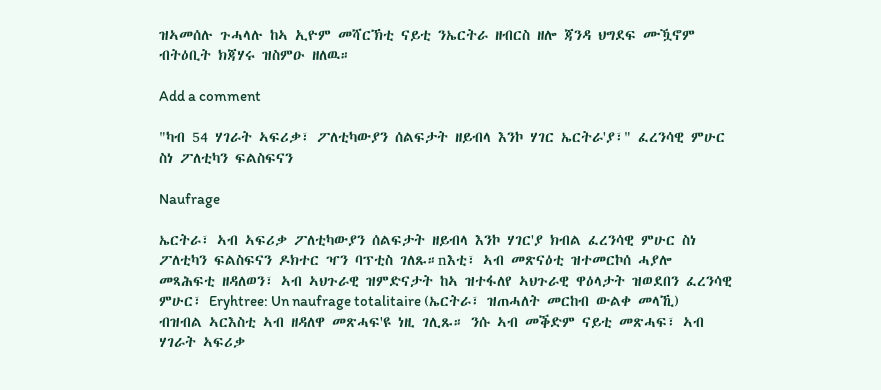ዝኣመሰሉ ጉሓላሉ ከኣ ኢዮም መሻርኽቲ ናይቲ ንኤርትራ ዘብርስ ዘሎ ጃንዳ ህግደፍ ሙዃኖም ብትዕቢት ክጃሃሩ ዝስምዑ ዘለዉ።

Add a comment

"ካብ 54 ሃገራት ኣፍሪቃ፣ ፖለቲካውያን ሰልፍታት ዘይብላ እንኮ ሃገር ኤርትራ'ያ፣" ፈረንሳዊ ምሁር ስነ ፖለቲካን ፍልስፍናን

Naufrage

ኤርትራ፣ ኣብ ኣፍሪቃ ፖለቲካውያን ሰልፍታት ዘይብላ እንኮ ሃገር'ያ ክብል ፈረንሳዊ ምሁር ስነ ፖለቲካን ፍልስፍናን ዶክተር ዣን ባፕቲስ ገለጹ።nእቲ፣ ኣብ መጽናዕቲ ዝተመርኮሰ ሓያሎ መጻሕፍቲ ዘዳለወን፣ ኣብ ኣህጉራዊ ዝምድናታት ከኣ ዝተፋለየ ኣህጉራዊ ዋዕላታት ዝወደበን ፈረንሳዊ ምሁር፣ Eryhtree: Un naufrage totalitaire (ኤርትራ፣ ዝጠሓለት መርከብ ውልቀ መላኺ) ብዝብል ኣርእስቲ ኣብ ዘዳለዋ መጽሓፍ'ዩ ነዚ ገሊጹ። ንሱ ኣብ መቕድም ናይቲ መጽሓፍ፣ ኣብ ሃገራት ኣፍሪቃ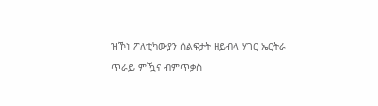ዝኾነ ፖለቲካውያን ሰልፍታት ዘይብላ ሃገር ኤርትራ ጥራይ ምዃና ብምጥቃስ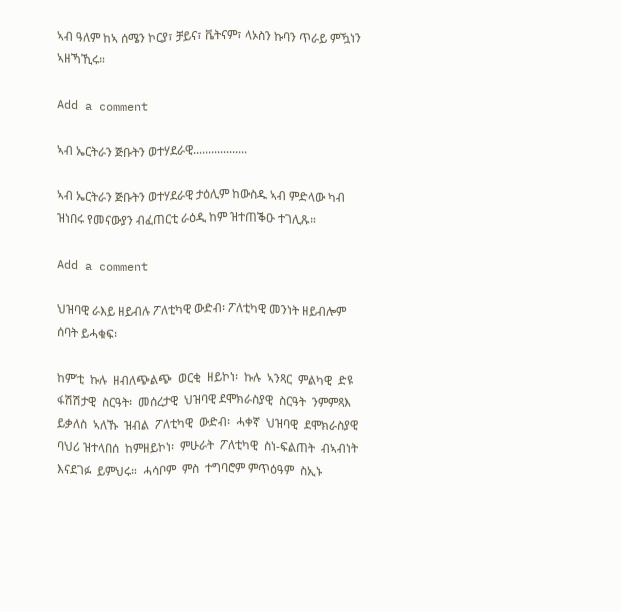ኣብ ዓለም ከኣ ሰሜን ኮርያ፣ ቻይና፣ ቬትናም፣ ላኦስን ኩባን ጥራይ ምዃነን ኣዘኻኺሩ።

Add a comment

ኣብ ኤርትራን ጅቡትን ወተሃደራዊ..................

ኣብ ኤርትራን ጅቡትን ወተሃደራዊ ታዕሊም ከውስዱ ኣብ ምድላው ካብ ዝነበሩ የመናውያን ብፈጠርቲ ራዕዲ ከም ዝተጠቕዑ ተገሊጹ።

Add a comment

ህዝባዊ ራእይ ዘይብሉ ፖለቲካዊ ውድብ፡ ፖለቲካዊ መንነት ዘይብሎም ሰባት ይሓቁፍ፡

ከም’ቲ  ኩሉ  ዘብለጭልጭ  ወርቂ  ዘይኮነ፡  ኩሉ  ኣንጻር  ምልካዊ  ድዩ  ፋሽሽታዊ  ስርዓት፡  መሰረታዊ  ህዝባዊ ደሞክራስያዊ  ስርዓት  ንምምጻእ  ይቃለስ  ኣለኹ  ዝብል  ፖለቲካዊ  ውድብ፡  ሓቀኛ  ህዝባዊ  ደሞክራስያዊ  ባህሪ ዝተላበሰ  ከምዘይኮነ፡  ምሁራት  ፖለቲካዊ  ስነ-ፍልጠት  ብኣብነት  እናደገፉ  ይምህሩ።  ሓሳቦም  ምስ  ተግባሮም ምጥዕዓም  ስኢኑ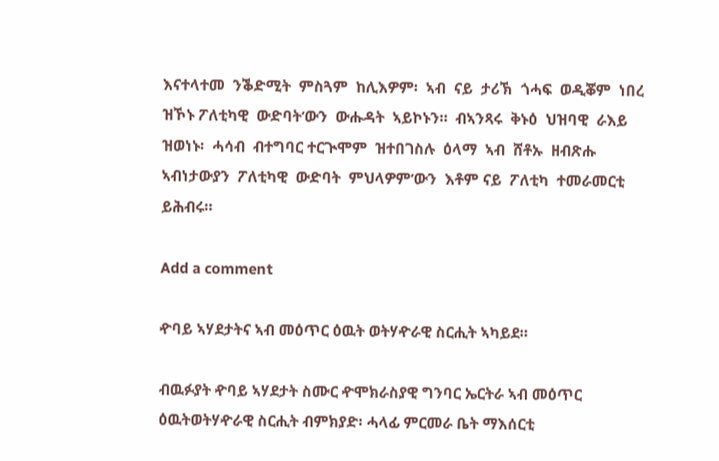እናተላተመ  ንቕድሚት  ምስጓም  ከሊእዎም፡  ኣብ  ናይ  ታሪኽ  ጎሓፍ  ወዲቖም  ነበረ  ዝኾኑ ፖለቲካዊ  ውድባት’ውን  ውሑዳት  ኣይኮኑን።  ብኣንጻሩ  ቅኑዕ  ህዝባዊ  ራእይ  ዝወነኑ፡  ሓሳብ  ብተግባር ተርጒሞም  ዝተበገስሉ  ዕላማ  ኣብ  ሸቶኡ  ዘብጽሑ  ኣብነታውያን  ፖለቲካዊ  ውድባት  ምህላዎም’ውን  እቶም ናይ  ፖለቲካ  ተመራመርቲ  ይሕብሩ።

Add a comment

ዯባይ ኣሃደታትና ኣብ መዕጥር ዕዉት ወትሃዯራዊ ስርሒት ኣካይደ።

ብዉፉያት ዯባይ ኣሃደታት ስሙር ዯሞክራስያዊ ግንባር ኤርትራ ኣብ መዕጥር ዕዉትወትሃዯራዊ ስርሒት ብምክያድ፡ ሓላፊ ምርመራ ቤት ማእሰርቲ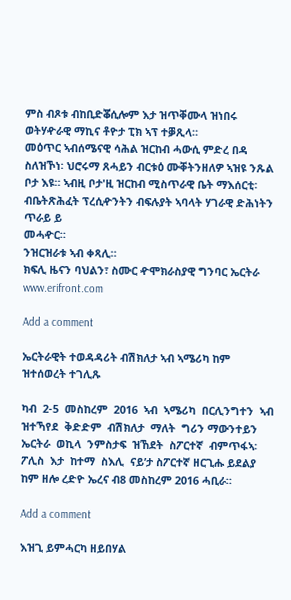ምስ ብጾቱ ብከቢድቖሲሎም እታ ዝጥቐሙላ ዝነበሩ ወትሃዯራዊ ማኪና ቶዮታ ፒክ ኣፕ ተቓጺላ።
መዕጥር ኣብሰሜናዊ ሳሕል ዝርከብ ሓውሲ ምድረ በዳ ስለዝኾነ፡ ህሮሩማ ጸሓይን ብርቱዕ ሙቐትንዘለዎ ኣዝዩ ንጹል ቦታ እዩ። ኣብዚ ቦታ'ዚ ዝርከብ ሚስጥራዊ ቤት ማእሰርቲ፡ ብቤትጽሕፈት ፕረሲዯንትን ብፍሉያት ኣባላት ሃገራዊ ድሕነትን  ጥራይ ይ
መሓዯር።
ንዝርዝራቱ ኣብ ቀጻሊ።
ክፍሊ ዜናን ባህልን፣ ስሙር ዯሞክራስያዊ ግንባር ኤርትራ www.erifront.com

Add a comment

ኤርትራዊት ተወዳዳሪት ብሽክለታ ኣብ ኣሜሪካ ከም ዝተሰወረት ተገሊጹ

ካብ  2-5  መስከረም  2016  ኣብ  ኣሜሪካ  በርሊንግተን  ኣብ  ዝተኻየደ  ቅድድም  ብሽክለታ  ማለት  ግሪን ማውንተይን  ኤርትራ  ወኪላ  ንምስታፍ  ዝኸደት  ስፖርተኛ  ብምጥፋኣ፡  ፖሊስ  እታ  ከተማ  ስእሊ  ናይ’ታ ስፖርተኛ ዘርጊሑ ይደልያ ከም ዘሎ ረድዮ ኤረና ብ8 መስከረም 2016 ሓቢራ።

Add a comment

እዝጊ ይምሓርካ ዘይበሃል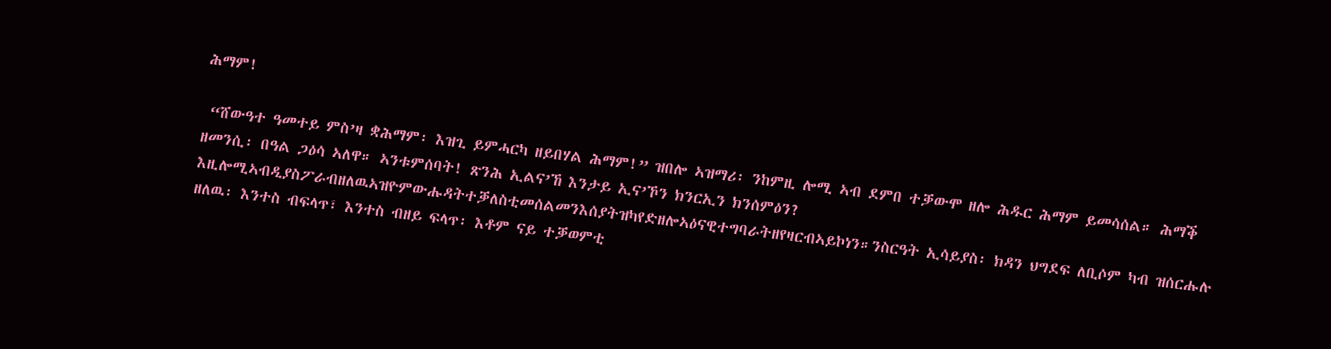ሕማም!

 “ሸውዓተ ዓመተይ ምስ’ዛ ቋሕማም፡ እዝጊ ይምሓርካ ዘይበሃል ሕማም!” ዝበሎ ኣዝማሪ፡ ንከምዚ ሎሚ ኣብ ደምበ ተቓውሞ ዘሎ ሕዱር ሕማም ይመሳሰል። ሕማቕ ዘመንሲ፡ በዓል ጋዕሳ ኣለዋ። ኣንቱምሰባት! ጽንሕ ኢልና’ኸ እንታይ ኢና’ኾን ክንርኢን ክንሰምዕን?  እዚሎሚኣብዲያስፖራብዘለዉኣዝዮምውሑዳትተቓለስቲመሰልመንእሰያትዝካየድዘሎኣዕናዊተግባራትዘየዛርብኣይኮነን።ንስርዓት ኢሳይያስ፡ ክዳን ህግደፍ ለቢሶም ካብ ዝሰርሑሉ ዘለዉ፡ እንተስ ብፍላጥ፣ እንተስ ብዘይ ፍላጥ፡ እቶም ናይ ተቓወምቲ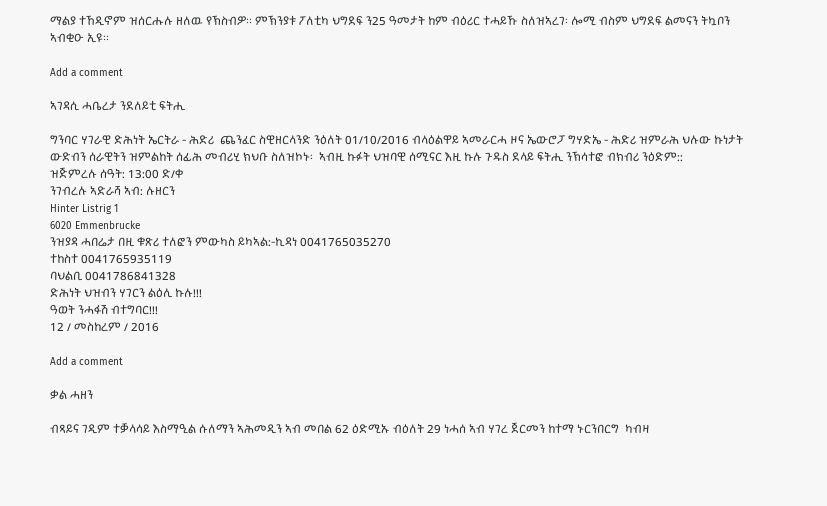ማልያ ተኸዲኖም ዝሰርሑሉ ዘለዉ የኽስብዎ። ምኽንያቱ ፖለቲካ ህግደፍ ን25 ዓመታት ከም ብዕሪር ተሓይኹ ስለዝኣረገ፡ ሎሚ ብስም ህግደፍ ልመናን ትኳቦን ኣብቂዑ ኢዩ።

Add a comment

ኣገዳሲ ሓቤረታ ንደለይቲ ፍትሒ

ግንባር ሃገራዊ ድሕነት ኤርትራ - ሕድሪ  ጨንፈር ስዊዘርላንድ ንዕለት 01/10/2016 ብላዕልዋይ ኣመራርሓ ዞና ኤውሮፓ ግሃድኤ - ሕድሪ ዝምራሕ ህሉው ኩነታት ውድብን ሰራዊትን ዝምልከት ሰፊሕ መብሪሂ ክህቡ ስለዝኮኑ፡  ኣብዚ ኩፉት ህዝባዊ ሰሚናር እዚ ኩሉ ጉዱስ ደላይ ፍትሒ ንኽሳተፎ ብክብሪ ንዕድም::
ዝጅምረሉ ሰዓት: 13:00 ድ/ቀ
ንገብረሉ ኣድራሻ ኣብ: ሉዘርን
Hinter Listrig 1
6020 Emmenbrucke
ንዝያዳ ሓበሬታ በዚ ቁጽሪ ተለፎን ምውካስ ይካኣል:-ኪዳነ 0041765035270
ተከስተ 0041765935119
ባህልቢ 0041786841328
ድሕነት ህዝብን ሃገርን ልዕሊ ኩሉ!!!
ዓወት ንሓፋሽ ብተግባር!!!
12 / መስከረም / 2016

Add a comment

ቃል ሓዘን

ብጻይና ገዲም ተቓላሳይ እስማዒል ሱለማን ኣሕመዲን ኣብ መበል 62 ዕድሚኡ ብዕለት 29 ነሓሰ ኣብ ሃገረ ጀርመን ከተማ ኑርንበርግ  ካብዛ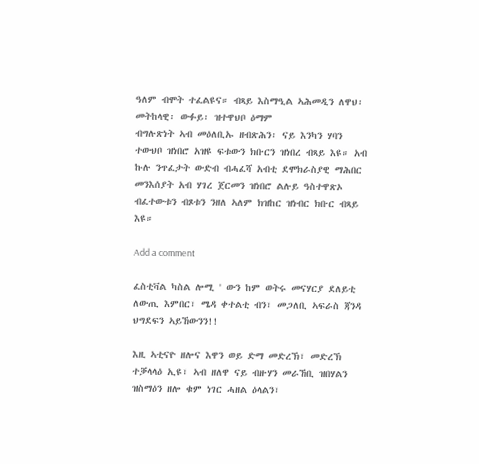ዓለም ብሞት ተፈልዩና። ብጻይ እስማዒል ኣሕመዲን ለዋህ፡ መትከላዊ፡ ውፉይ፡ ዝተዋህቦ ዕማም
ብግሉጽነት ኣብ መዕለቢኡ ዘብጽሕን፡ ናይ እንካን ሃባን ተውህቦ ዝነበሮ አዝዩ ፍቱውን ክቡርን ዝነበረ ብጻይ እዩ። አብ ኩሉ ንጥፈታት ውድብ ብሓፈሻ አብቲ ደሞክራስያዊ ማሕበር መንእሰያት አብ ሃገረ ጀርመን ዝነበሮ ልሉይ ዓስተዋጽኦ
ብፈተውቱን ብጾቱን ንዘለ ኣለም ክዝከር ዝነብር ክቡር ብጻይ እዩ።

Add a comment

ፈስቲቫል ካስል ሎሚ ' ውን ከም ወትሩ መናሃርያ ደለይቲ ለውጢ እምበር፣ ሜዳ ቀተልቲ ብን፣ መጋለቢ ኣፍራስ ጃንዳ ህግደፍን ኣይኸውንን!!

እዚ ኣቲናዮ ዘሎና እዋን ወይ ድማ መድረኽ፣ መድረኽ ተቓላላዕ ኢዩ፣ ኣብ ዘለዋ ናይ ብዙሃን መራኸቢ ዝበሃልን ዝስማዕን ዘሎ ቁም ነገር ሓዘል ዕላልን፣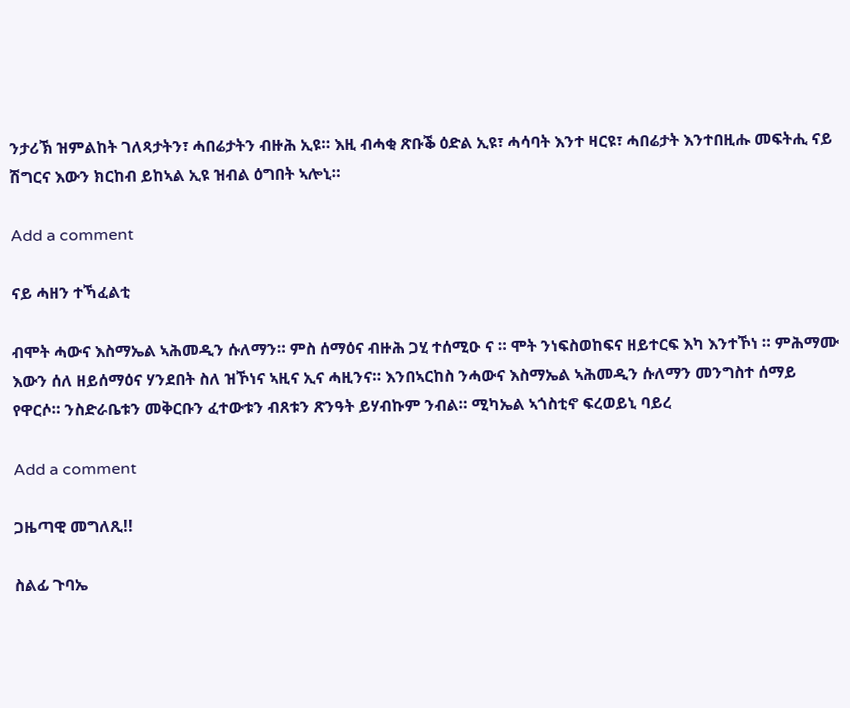ንታሪኽ ዝምልከት ገለጻታትን፣ ሓበሬታትን ብዙሕ ኢዩ። እዚ ብሓቂ ጽቡቕ ዕድል ኢዩ፣ ሓሳባት እንተ ዛርዩ፣ ሓበሬታት እንተበዚሑ መፍትሒ ናይ ሽግርና እውን ክርከብ ይከኣል ኢዩ ዝብል ዕግበት ኣሎኒ።

Add a comment

ናይ ሓዘን ተኻፈልቲ

ብሞት ሓውና እስማኤል ኣሕመዲን ሱለማን። ምስ ሰማዕና ብዙሕ ጋሂ ተሰሚዑ ና ። ሞት ንነፍስወከፍና ዘይተርፍ እካ እንተኾነ ። ምሕማሙ እውን ሰለ ዘይሰማዕና ሃንደበት ስለ ዝኾነና ኣዚና ኢና ሓዚንና። እንበኣርከስ ንሓውና እስማኤል ኣሕመዲን ሱለማን መንግስተ ሰማይ የዋርሶ። ንስድራቤቱን መቅርቡን ፈተውቱን ብጸቱን ጽንዓት ይሃብኩም ንብል። ሚካኤል ኣጎስቲኖ ፍረወይኒ ባይረ

Add a comment

ጋዜጣዊ መግለጺ!!

ስልፊ ጉባኤ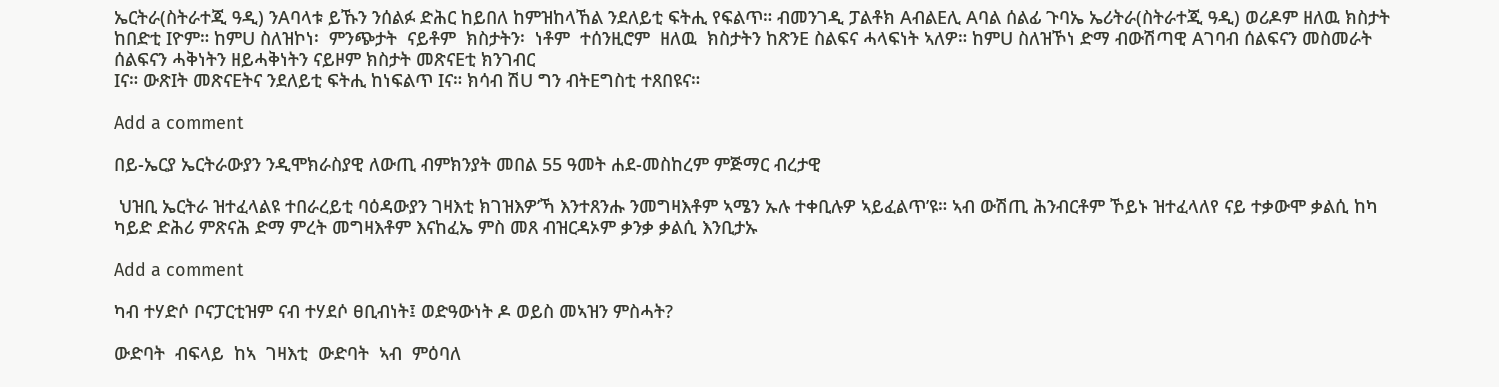ኤርትራ(ስትራተጂ ዓዲ) ንAባላቱ ይኹን ንሰልፉ ድሕር ከይበለ ከምዝከላኸል ንደለይቲ ፍትሒ የፍልጥ። ብመንገዲ ፓልቶክ AብልEሊ Aባል ሰልፊ ጉባኤ ኤሪትራ(ስትራተጂ ዓዲ) ወሪዶም ዘለዉ ክስታት ከበድቲ Iዮም። ከምU ስለዝኮነ፡  ምንጭታት  ናይቶም  ክስታትን፡  ነቶም  ተሰንዚሮም  ዘለዉ  ክስታትን ከጽንE ስልፍና ሓላፍነት ኣለዎ። ከምU ስለዝኾነ ድማ ብውሽጣዊ Aገባብ ሰልፍናን መስመራት ሰልፍናን ሓቅነትን ዘይሓቅነትን ናይዞም ክስታት መጽናEቲ ክንገብር
Iና። ውጽIት መጽናEትና ንደለይቲ ፍትሒ ከነፍልጥ Iና። ክሳብ ሽU ግን ብትEግስቲ ተጸበዩና።

Add a comment

በይ-ኤርያ ኤርትራውያን ንዲሞክራስያዊ ለውጢ ብምክንያት መበል 55 ዓመት ሐደ-መስከረም ምጅማር ብረታዊ

 ህዝቢ ኤርትራ ዝተፈላልዩ ተበራረይቲ ባዕዳውያን ገዛእቲ ክገዝእዎ’ኻ እንተጸንሑ ንመግዛእቶም ኣሜን ኡሉ ተቀቢሉዎ ኣይፈልጥ’ዩ። ኣብ ውሽጢ ሕንብርቶም ኾይኑ ዝተፈላለየ ናይ ተቃውሞ ቃልሲ ከካ ካይድ ድሕሪ ምጽናሕ ድማ ምረት መግዛእቶም እናከፈኤ ምስ መጸ ብዝርዳኦም ቃንቃ ቃልሲ እንቢታኡ

Add a comment

ካብ ተሃድሶ ቦናፓርቲዝም ናብ ተሃደሶ ፀቢብነት፤ ወድዓውነት ዶ ወይስ መኣዝን ምስሓት?

ውድባት  ብፍላይ  ከኣ  ገዛእቲ  ውድባት  ኣብ  ምዕባለ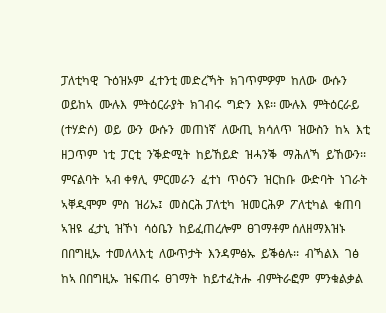ፓለቲካዊ  ጉዕዝኦም  ፈተንቲ መድረኻት  ክገጥምዎም  ከለው  ውሱን  ወይከኣ  ሙሉእ  ምትዕርራያት  ክገብሩ  ግድን  እዩ፡፡ ሙሉእ  ምትዕርራይ  (ተሃድሶ)  ወይ  ውን  ውሱን  መጠነኛ  ለውጢ  ክሳለጥ  ዝውስን  ከኣ  እቲ ዘጋጥም  ነቲ  ፓርቲ  ንቕድሚት  ከይኸይድ  ዝሓንቕ  ማሕለኻ  ይኸውን፡፡  ምናልባት  ኣብ ቀፃሊ  ምርመራን  ፈተነ  ጥዕናን  ዝርከቡ  ውድባት  ነገራት  ኣቐዲሞም  ምስ  ዝሪኡ፤  መስርሕ ፓለቲካ  ዝመርሕዎ  ፖለቲካል  ቁጠባ  ኣዝዩ  ፈታኒ  ዝኾነ  ሳዕቤን  ከይፈጠረሎም  ፀገማቶም ሰለዘማእዝኑ  በበግዚኡ  ተመለላእቲ  ለውጥታት  እንዳምፅኡ  ይቕፅሉ፡፡  ብኻልእ  ገፅ  ከኣ በበግዚኡ  ዝፍጠሩ  ፀገማት  ከይተፈትሑ  ብምትራፎም  ምንቁልቃል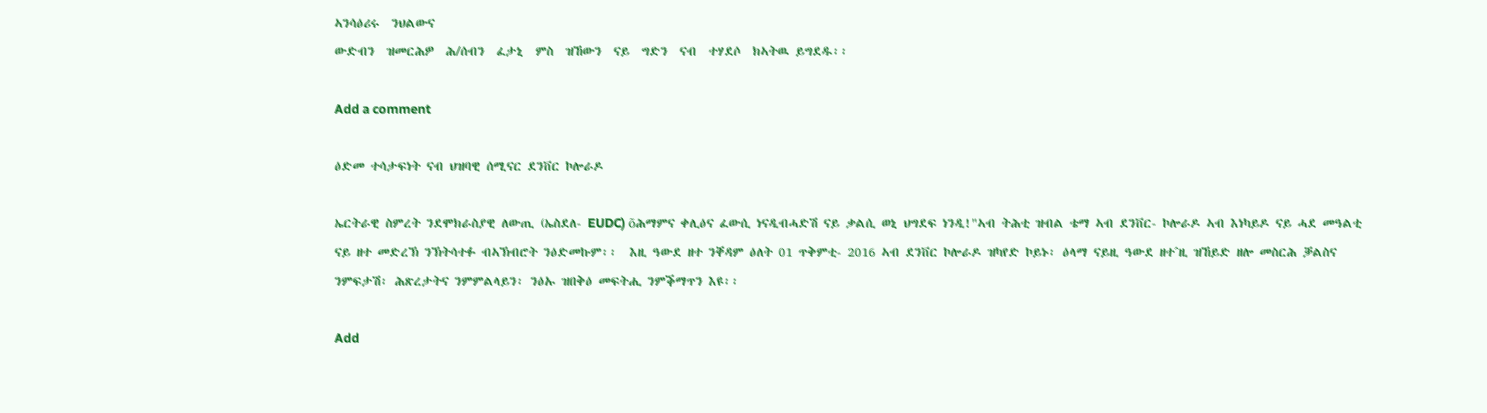ኣንሳዕሪሩ  ንህልውና
ውድብን  ዝመርሕዎ  ሕ/ሰብን  ፈታኒ  ምስ  ዝኸውን  ናይ  ግድን  ናብ  ተሃደሶ  ክኣትዉ ይግደዱ፡፡

Add a comment

ዕድመ ተሳታፍነት ናብ ህዝባዊ ሰሚናር ደንቨር ኮሎራዶ

ኤርትራዊ ስምረት ንደሞክራስያዊ ለውጢ (ኤስደለ- EUDC) õሕማምና ቀሊዕና ፈውሲ ነናዲብሓድሽ ናይ ቃልሲ ወኒ ህግደፍ ነንዲ!"ኣብ ትሕቲ ዝብል ቴማ ኣብ ደንቨር- ኮሎራዶ ኣብ እነካይዶ ናይ ሓደ መዓልቲ ናይ ዘተ መድረኽ ንኽትሳተፉ ብኣኽብሮት ንዕድመኩም፡፡  እዚ ዓውደ ዘተ ንቐዳም ዕለት 01 ጥቅምቲ- 2016 ኣብ ደንቨር ኮሎራዶ ዝካየድ ኮይኑ፡ ዕላማ ናይዚ ዓውደ ዘተˆዚ ዝኸይድ ዘሎ መስርሕ ቓልስና ንምፍታሽ፡ ሕጽረታትና ንምምልላይን፡ ንዕኡ ዝበቅዕ መፍትሒ ንምቕማጥን እዩ፡፡

Add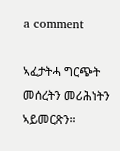a comment

ኣፈታትሓ ግርጭት መሰረትን መሪሕነትን ኣይመርጽን።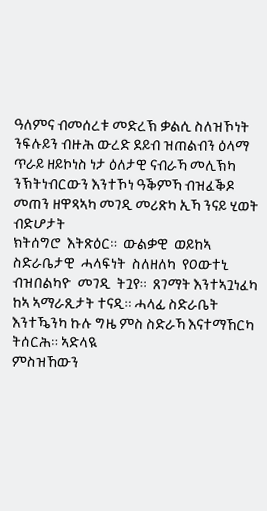ዓለምና ብመሰረቱ መድረኽ ቃልሲ ስለዝኾነት ንፍሉይን ብዙሕ ውረድ ደይብ ዝጠልብን ዕላማ ጥራይ ዘይኮነስ ነታ ዕለታዊ ናብራኻ መሊኽካ ንኽትነብርውን እንተኾነ ዓቕምኻ ብዝፈቕዶ መጠን ዘዋጻኣካ መገዲ መሪጽካ ኢኻ ንናይ ሂወት ብድሆታት
ክትሰግሮ  እትጽዕር።  ውልቃዊ  ወይከኣ  ስድራቤታዊ  ሓላፍነት  ስለዘለካ  የዐውተኒ  ብዝበልካዮ  መገዲ  ትጓየ።  ጸገማት እንተኣጓነፈካ ከኣ ኣማራጺታት ተናዲ። ሓላፊ ስድራቤት እንተዄንካ ኩሉ ግዜ ምስ ስድራኻ እናተማኸርካ ትሰርሕ። ኣድላዪ
ምስዝኸውን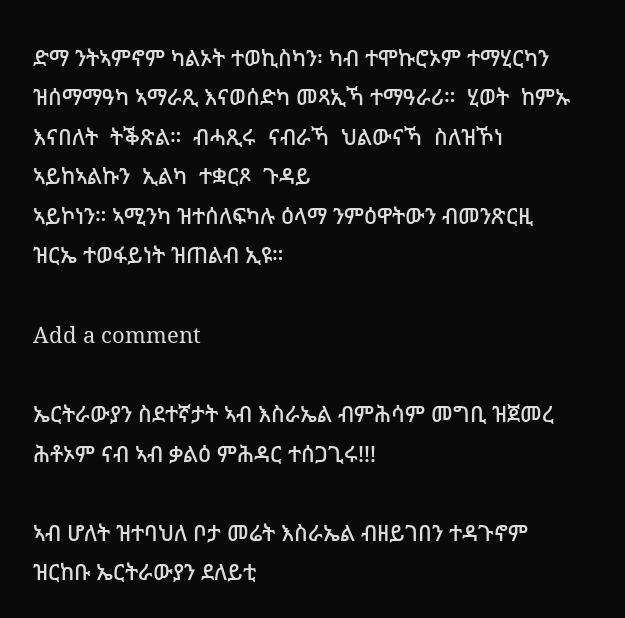ድማ ንትኣምኖም ካልኦት ተወኪስካን፡ ካብ ተሞኩሮኦም ተማሂርካን ዝሰማማዓካ ኣማራጺ እናወሰድካ መጻኢኻ ተማዓራሪ።  ሂወት  ከምኡ  እናበለት  ትቕጽል።  ብሓጺሩ  ናብራኻ  ህልውናኻ  ስለዝኾነ  ኣይከኣልኩን  ኢልካ  ተቋርጾ  ጉዳይ
ኣይኮነን። ኣሚንካ ዝተሰለፍካሉ ዕላማ ንምዕዋትውን ብመንጽርዚ ዝርኤ ተወፋይነት ዝጠልብ ኢዩ።

Add a comment

ኤርትራውያን ስደተኛታት ኣብ እስራኤል ብምሕሳም መግቢ ዝጀመረ ሕቶኦም ናብ ኣብ ቃልዕ ምሕዳር ተሰጋጊሩ!!!

ኣብ ሆለት ዝተባህለ ቦታ መሬት እስራኤል ብዘይገበን ተዳጉኖም ዝርከቡ ኤርትራውያን ደለይቲ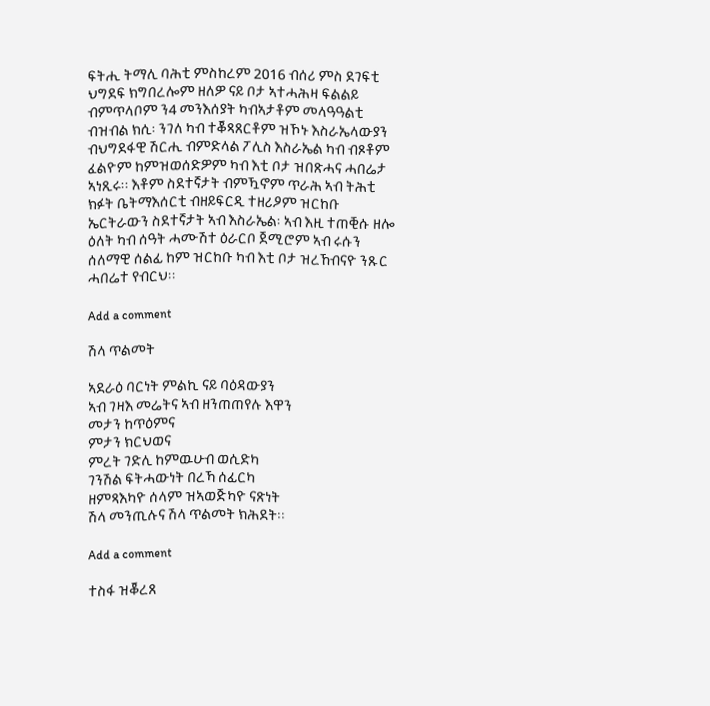ፍትሒ ትማሊ ባሕቲ ምስከረም 2016 ብሰሪ ምስ ደገፍቲ ህግደፍ ክግበረሎም ዘለዎ ናይ ቦታ ኣተሓሕዛ ፍልልይ ብምጥላቦም ን4 መንእሰያት ካብኣታቶም መላዓዓልቲ ብዝብል ክሲ፡ ንገለ ካብ ተቖጻጸርቶም ዝኾኑ እስራኤላውያን ብህግደፋዊ ሽርሒ ብምድላል ፖሊስ እስራኤል ካብ ብጾቶም ፈልዮም ከምዝወሰድዎም ካብ እቲ ቦታ ዝበጽሓና ሓበሬታ ኣነጺሩ፡፡ እቶም ስደተኛታት ብምዃኖም ጥራሕ ኣብ ትሕቲ ክፉት ቤትማእሰርቲ ብዘይፍርዲ ተዘሪዖም ዝርከቡ ኤርትራውን ስደተኛታት ኣብ እስራኤል፡ ኣብ እዚ ተጠቒሱ ዘሎ ዕለት ካብ ሰዓት ሓሙሽተ ዕራርቦ ጀሚሮም ኣብ ሩሱን ሰለማዊ ሰልፊ ከም ዝርከቡ ካብ እቲ ቦታ ዝረኸብናዮ ንጹር ሓበሬተ የብርህ፡፡

Add a comment

ሽላ ጥልመት

ኣደራዕ ባርነት ምልኪ ናይ ባዕዳውያን
ኣብ ገዛእ መሬትና ኣብ ዘንጠጠየሉ እዋን
መታን ከጥዕምና
ምታን ክርህወና
ምረት ገድሊ ከምዉሁብ ወሲድካ
ገንሽል ፍትሓውነት በረኻ ሰፊርካ
ዘምጻእካዮ ሰላም ዝኣወጅካዮ ናጽነት
ሽላ መንጢሉና ሽላ ጥልመት ክሕደት፡፡

Add a comment

ተስፋ ዝቖረጸ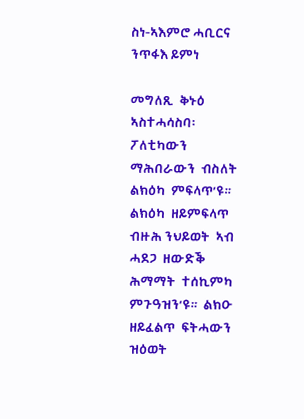ስነ-ኣእምሮ ሓቢርና ንጥፋእ ይምነ

መግለጺ  ቅኑዕ  ኣስተሓሳስባ፡  ፖለቲካውን  ማሕበራውን  ብስለት  ልክዕካ  ምፍላጥ’ዩ።  ልክዕካ  ዘይምፍላጥ  ብዙሕ ንህይወት  ኣብ  ሓደጋ  ዘውድቕ  ሕማማት  ተሰኪምካ  ምጉዓዝን’ዩ።  ልክዑ  ዘይፈልጥ  ፍትሓውን  ዝዕወት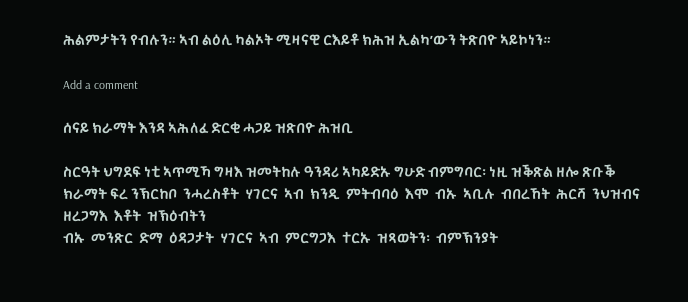ሕልምታትን የብሉን። ኣብ ልዕሊ ካልኦት ሚዛናዊ ርእይቶ ክሕዝ ኢልካ’ውን ትጽበዮ ኣይኮነን።

Add a comment

ሰናይ ክራማት እንዳ ኣሕለፈ ድርቂ ሓጋይ ዝጽበዮ ሕዝቢ

ስርዓት ህግደፍ ነቲ ኣጥሚኻ ግዛእ ዝመትከሉ ዓንዳሪ ኣካይድኡ ግሁድ ብምግባር፡ ነዚ ዝቕጽል ዘሎ ጽቡቕ ክራማት ፍረ ንኽርከቦ  ንሓረስቶት  ሃገርና  ኣብ  ክንዲ  ምትብባዕ  እሞ  ብኡ  ኣቢሉ  ብበረኸት  ሕርሻ  ንህዝብና  ዘረጋግእ  እቶት  ዝኽዕብትን
ብኡ  መንጽር  ድማ  ዕዳጋታት  ሃገርና  ኣብ  ምርግጋእ  ተርኡ  ዝጻወትን፡  ብምኽንያት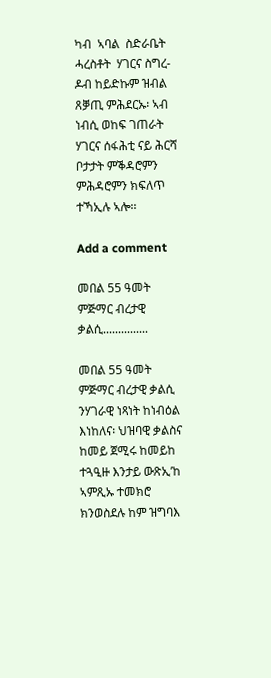ካብ  ኣባል  ስድራቤት  ሓረስቶት  ሃገርና ስግረ-ዶብ ከይድኩም ዝብል  ጸቓጢ ምሕደርኡ፡ ኣብ ነብሲ ወከፍ ገጠራት ሃገርና ሰፋሕቲ ናይ ሕርሻ ቦታታት ምቕዳሮምን
ምሕዳሮምን ክፍለጥ ተኻኢሉ ኣሎ፡፡

Add a comment

መበል 55 ዓመት ምጅማር ብረታዊ ቃልሲ...............

መበል 55 ዓመት ምጅማር ብረታዊ ቃልሲ ንሃገራዊ ነጻነት ከነብዕል እነከለና፡ ህዝባዊ ቃልስና ከመይ ጀሚሩ ከመይከ ተጓዒዙ እንታይ ውጽኢ’ከ ኣምጺኡ ተመክሮ ክንወስደሉ ከም ዝግባእ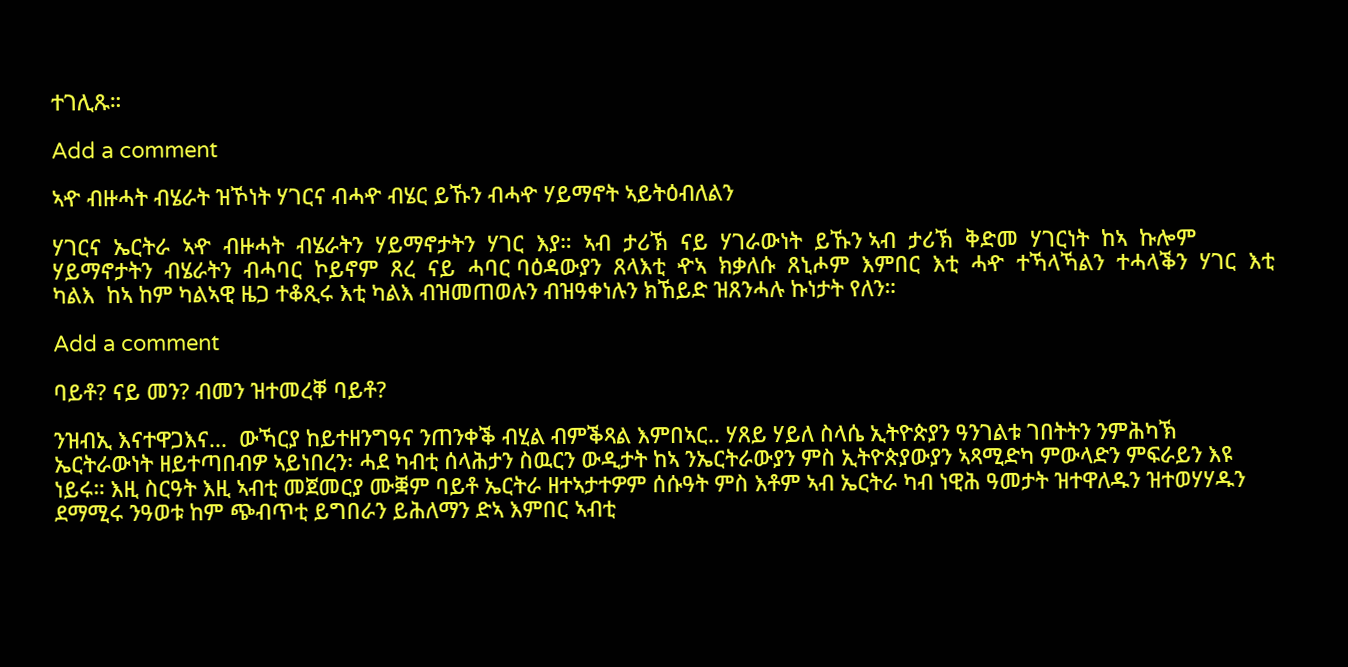ተገሊጹ።

Add a comment

ኣዯ ብዙሓት ብሄራት ዝኾነት ሃገርና ብሓዯ ብሄር ይኹን ብሓዯ ሃይማኖት ኣይትዕብለልን

ሃገርና  ኤርትራ  ኣዯ  ብዙሓት  ብሄራትን  ሃይማኖታትን  ሃገር  እያ።  ኣብ  ታሪኽ  ናይ  ሃገራውነት  ይኹን ኣብ  ታሪኽ  ቅድመ  ሃገርነት  ከኣ  ኩሎም  ሃይማኖታትን  ብሄራትን  ብሓባር  ኮይኖም  ጸረ  ናይ  ሓባር ባዕዳውያን  ጸላእቲ  ዯኣ  ክቃለሱ  ጸኒሖም  እምበር  እቲ  ሓዯ  ተኻላኻልን  ተሓላቕን  ሃገር  እቲ  ካልእ  ከኣ ከም ካልኣዊ ዜጋ ተቆጺሩ እቲ ካልእ ብዝመጠወሉን ብዝዓቀነሉን ክኸይድ ዝጸንሓሉ ኩነታት የለን።

Add a comment

ባይቶ? ናይ መን? ብመን ዝተመረቐ ባይቶ?

ንዝብኢ እናተዋጋእና...  ውኻርያ ከይተዘንግዓና ንጠንቀቕ ብሂል ብምቕጻል እምበኣር.. ሃጸይ ሃይለ ስላሴ ኢትዮጵያን ዓንገልቱ ገበትትን ንምሕካኽ ኤርትራውነት ዘይተጣበብዎ ኣይነበረን፡ ሓደ ካብቲ ሰላሕታን ስዉርን ውዲታት ከኣ ንኤርትራውያን ምስ ኢትዮጵያውያን ኣጻሚድካ ምውላድን ምፍራይን እዩ ነይሩ። እዚ ስርዓት እዚ ኣብቲ መጀመርያ ሙቛም ባይቶ ኤርትራ ዘተኣታተዎም ሰሱዓት ምስ እቶም ኣብ ኤርትራ ካብ ነዊሕ ዓመታት ዝተዋለዱን ዝተወሃሃዱን ደማሚሩ ንዓወቱ ከም ጭብጥቲ ይግበራን ይሕለማን ድኣ እምበር ኣብቲ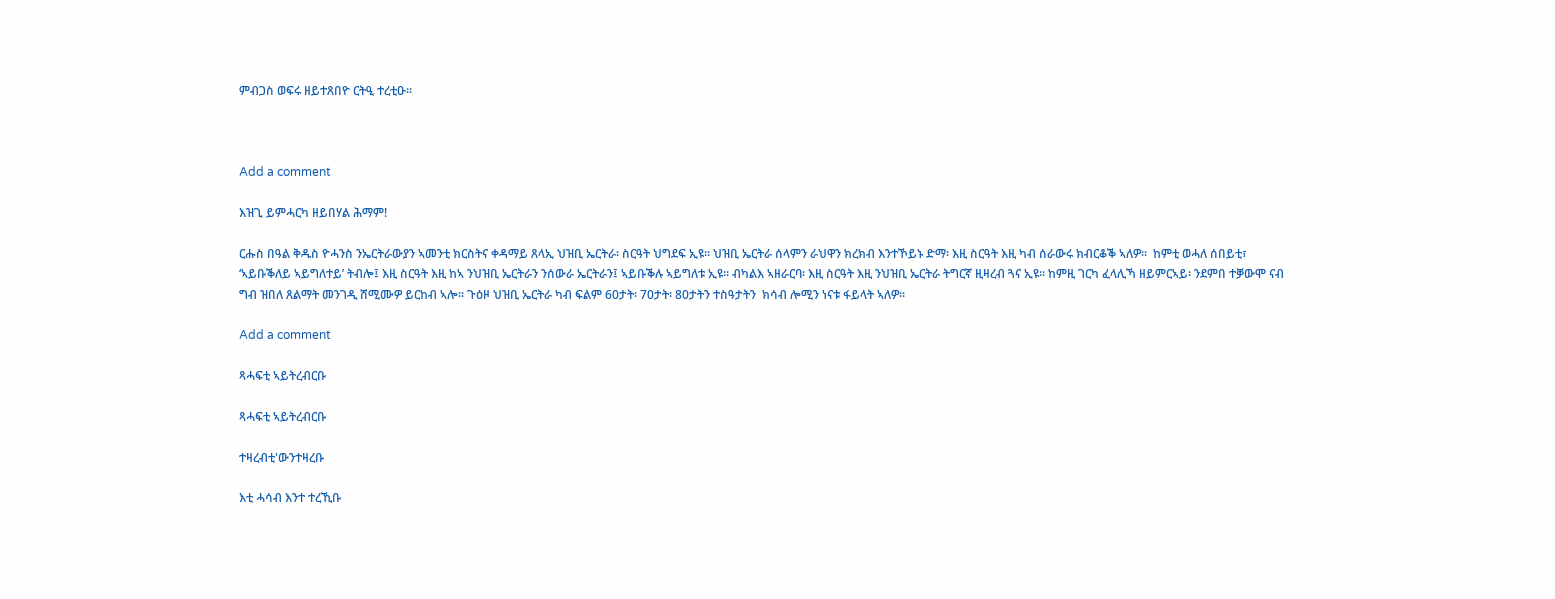ምብጋስ ወፍሩ ዘይተጸበዮ ርትዒ ተረቲዑ።



Add a comment

እዝጊ ይምሓርካ ዘይበሃል ሕማም!

ርሑስ በዓል ቅዱስ ዮሓንስ ንኤርትራውያን ኣመንቲ ክርስትና ቀዳማይ ጸላኢ ህዝቢ ኤርትራ፡ ስርዓት ህግደፍ ኢዩ። ህዝቢ ኤርትራ ሰላምን ራህዋን ክረክብ እንተኾይኑ ድማ፡ እዚ ስርዓት እዚ ካብ ሰራውሩ ክብርቆቕ ኣለዎ።  ከምቲ ወሓለ ሰበይቲ፣ ‘ኣይቡቕለይ ኣይግለተይ’ ትብሎ፤ እዚ ስርዓት እዚ ከኣ ንህዝቢ ኤርትራን ንሰውራ ኤርትራን፤ ኣይቡቕሉ ኣይግለቱ ኢዩ። ብካልእ ኣዘራርባ፡ እዚ ስርዓት እዚ ንህዝቢ ኤርትራ ትግርኛ ዚዛረብ ጓና ኢዩ። ከምዚ ገርካ ፈላሊኻ ዘይምርኣይ፡ ንደምበ ተቓውሞ ናብ ግብ ዝበለ ጸልማት መንገዲ ሸሚሙዎ ይርከብ ኣሎ። ጉዕዞ ህዝቢ ኤርትራ ካብ ፍልም 60ታት፡ 70ታት፡ 80ታትን ተስዓታትን  ክሳብ ሎሚን ነናቱ ፋይላት ኣለዎ።

Add a comment

ጻሓፍቲ ኣይትረብርቡ

ጻሓፍቲ ኣይትረብርቡ

ተዛረብቲ'ውንተዛረቡ

እቲ ሓሳብ እንተ ተረኺቡ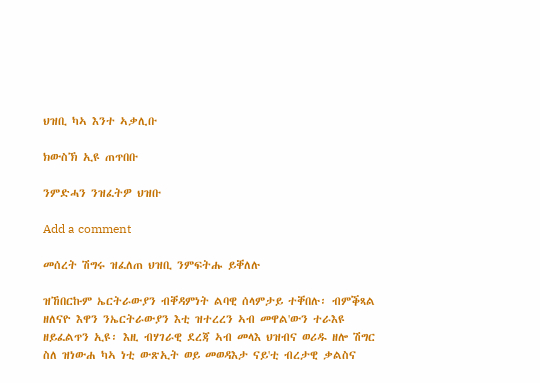ህዝቢ ካኣ እንተ ኣቃሊቡ

ክውስኽ ኢዩ ጠጥበቡ

ንምድሓን ንዝፈትዎ ህዝቡ

Add a comment

መሰረት ሽግሩ ዝፈለጠ ህዝቢ ንምፍትሑ ይቐለሉ

ዝኸበርኩም ኤርትራውያን ብቐዳምነት ልባዊ ሰላምታይ ተቐበሉ፡ ብምቕጻል ዘለናዮ እዋን ንኤርትራውያን እቲ ዝተረረን ኣብ መዋል'ውን ተራእዩ ዘይፈልጥን ኢዩ፡ እዚ ብሃገራዊ ደረጃ ኣብ መላእ ህዝብና ወሪዱ ዘሎ ሽግር ስለ ዝነውሐ ካኣ ነቲ ውጽኢት ወይ መወዳእታ ናይ'ቲ ብረታዊ ቃልስና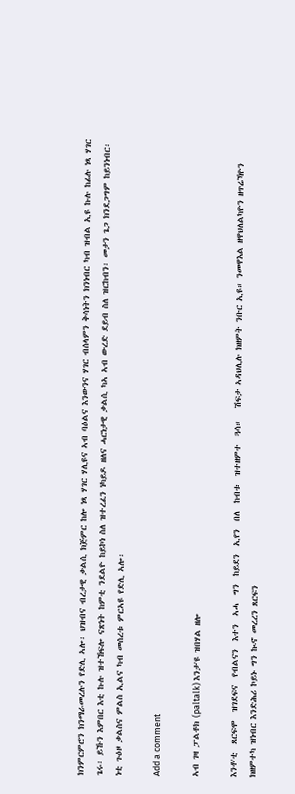ክንምርምሮን ክንማራመረሉን የድሊ ኣሎ፡ ህዝብና ብረታዊ ቃልሲ ክጅምር ከሎ ነጻ ሃገር ሃሊዩና ኣብ ባዕልና እንውንና ሃገር ብሰላምን ቅሳነትን ክንነብር ካብ ዝብል ኢዩ ኩሉ ከፊሉ ነጻ ሃገር ጌሩ፡ ይኹን እምበር እቲ ኩሉ ዝተኸፍሎ ናጽነት ከምቲ ንደልዮ ከይኮነ ስለ ዝተረፈን ነካይዶ ዘለና ሓርነታዊ ቃልሲ ካኣ ኣብ ውረድ ደይብ ስለ ዝርከብን፡ መታን ጌጋ ክንደጋግም ከይንነብር፡ ነቲ ጉዕዞ ቃልስና ምልስ ኢልና ካብ መሰረቱ ምርኣዩ የድሊ ኣሎ፡

Add a comment

ኣብ ገዛ ፓልቶክ (paltalk) እንታ'ዩ ዝበሃል ዘሎ

እንቶ'ቲ  ጸርፍሞ  ዝገደፍና  የብልናን  እተን  ኣሓ  ግን  ከይደን  ኢየን  በለ  ከብቱ  ዝተዘምተ  ጓሳ።   ሽፍታ ኣዳህሊሉ ክዘምት ንቡር ኢዩ። ንመዋእል ዘዋህለልካዮን ዘጥሬኻዮን ክዘምተካ ዝነብር እንድሕሪ ኮይኑ ግን ኲኖ መረረን ጸርፍን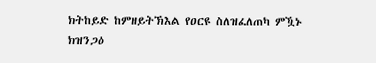ክትከይድ ከምዘይትኽእል የዐርዩ ስለዝፈለጠካ ምዃኑ ክዝንጋዕ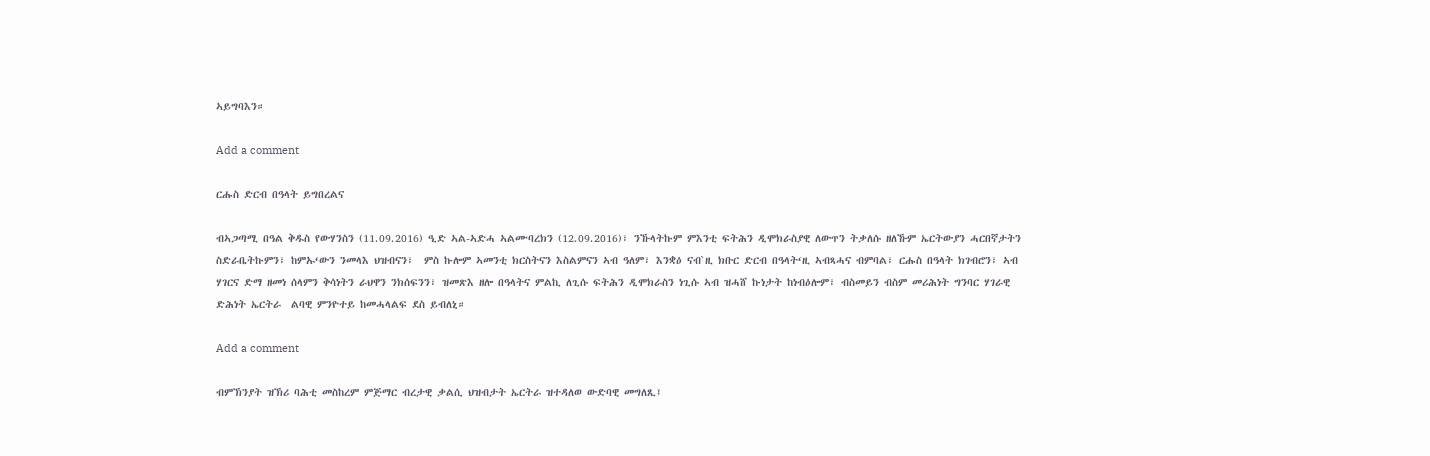ኣይግባእን።

Add a comment

ርሑስ ድርብ በዓላት ይግበረልና

ብኣጋጣሚ በዓል ቅዱስ የውሃንስን (11.09.2016) ዒድ ኣል-ኣድሓ ኣልሙባረክን (12.09.2016)፣ ንኹላትኩም ምእንቲ ፍትሕን ዲሞክራስያዊ ለውጥን ትቃለሱ ዘለኹም ኤርትውያን ሓርበኛታትን ስድራቤትኩምን፣ ከምኡ‘ውን ንመላእ ህዝብናን፣  ምስ ኩሎም ኣመንቲ ክርስትናን እስልምናን ኣብ ዓለም፣ እንቋዕ ናብ`ዚ ክቡር ድርብ በዓላት‘ዚ ኣብጻሓና ብምባል፣ ርሑስ በዓላት ክገብሮን፣ ኣብ ሃገርና ድማ ዘመነ ሰላምን ቅሳነትን ራህዋን ንክሰፍንን፣ ዝመጽእ ዘሎ በዓላትና ምልኪ ለጊሱ ፍትሕን ዲሞክራስን ነጊሱ ኣብ ዝሓሸ ኩነታት ከነብዕሎም፣ ብስመይን ብስም መሪሕነት ግንባር ሃገራዊ ድሕነት ኤርትራ  ልባዊ ምንዮተይ ከመሓላልፍ ደስ ይብለኒ።

Add a comment

ብምኽንያት ዝኽሪ ባሕቲ መስከረም ምጅማር ብረታዊ ቃልሲ ህዝብታት ኤርትራ ዝተዳለወ ውድባዊ መግለጺ፤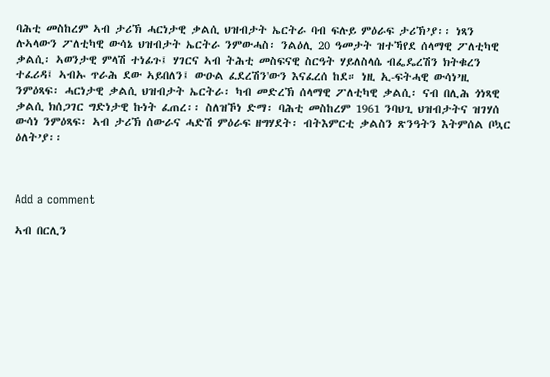ባሕቲ መስከረም ኣብ ታሪኽ ሓርነታዊ ቃልሲ ህዝብታት ኤርትራ ባብ ፍሉይ ምዕራፍ ታሪኽ’ያ፡፡ ነጻን ሉኣላውን ፖለቲካዊ ውሳኔ ህዝብታት ኤርትራ ንምውሓስ፡ ንልዕሊ 20 ዓመታት ዝተኻየደ ሰላማዊ ፖለቲካዊ ቃልሲ፡ ኣወንታዊ ምላሽ ተነፊጉ፤ ሃገርና ኣብ ትሕቲ መስፍናዊ ስርዓት ሃይለስላሴ ብፌዴረሽን ክትቁረን ተፈሪዳ፤ ኣብኡ ጥራሕ ደው ኣይበለን፤ ውዑል ፈደረሽን'ውን እናፈረሰ ከደ። ነዚ ኢ-ፍትሓዊ ውሳነ’ዚ ንምዕጻፍ፡ ሓርነታዊ ቃልሲ ህዝብታት ኤርትራ፡ ካብ መድረኽ ሰላማዊ ፖለቲካዊ ቃልሲ፡ ናብ በሊሕ ጎነጻዊ ቃልሲ ክሰጋገር ግድነታዊ ኩነት ፈጠረ፡፡ ስለዝኾነ ድማ፡ ባሕቲ መስከረም 1961 ንባህጊ ህዝብታትና ዝገሃሰ ውሳነ ንምዕጻፍ፡ ኣብ ታሪኽ ሰውራና ሓድሽ ምዕራፍ ዘግሃደት፡ ብትእምርቲ ቃልስን ጽንዓትን እትምሰል ቦኳር ዕለት’ያ፡፡



Add a comment

ኣብ በርሊን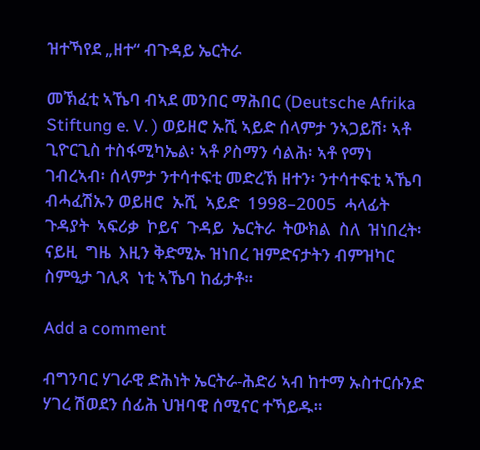ዝተኻየደ „ዘተ“ ብጉዳይ ኤርትራ

መኽፈቲ ኣኼባ ብኣደ መንበር ማሕበር (Deutsche Afrika Stiftung e. V. ) ወይዘሮ ኡሺ ኣይድ ሰላምታ ንኣጋይሽ፡ ኣቶ ጊዮርጊስ ተስፋሚካኤል፡ ኣቶ ዖስማን ሳልሕ፡ ኣቶ የማነ ገብረኣብ፡ ሰላምታ ንተሳተፍቲ መድረኽ ዘተን፡ ንተሳተፍቲ ኣኼባ ብሓፈሽኡን ወይዘሮ  ኡሺ  ኣይድ  1998–2005  ሓላፊት  ጉዳያት  ኣፍሪቃ  ኮይና  ጉዳይ  ኤርትራ  ትውክል  ስለ  ዝነበረት፡  ናይዚ  ግዜ  እዚን ቅድሚኡ ዝነበረ ዝምድናታትን ብምዝካር ስምዒታ ገሊጻ  ነቲ ኣኼባ ከፊታቶ።

Add a comment

ብግንባር ሃገራዊ ድሕነት ኤርትራ-ሕድሪ ኣብ ከተማ ኡስተርሱንድ ሃገረ ሽወደን ሰፊሕ ህዝባዊ ሰሚናር ተኻይዱ።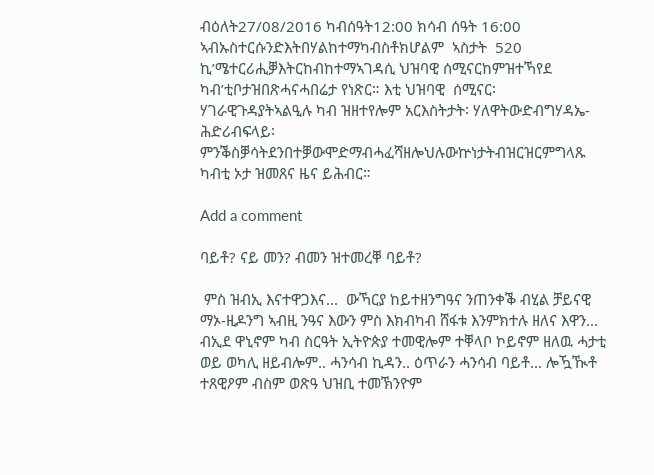ብዕለት27/08/2016 ካብሰዓት12:00 ክሳብ ሰዓት 16:00 ኣብኡስተርሱንድእትበሃልከተማካብስቶክሆልም  ኣስታት  520 ኪ’ሜተርሪሒቓእትርከብከተማኣገዳሲ ህዝባዊ ሰሚናርከምዝተኻየደ  ካብ’ቲቦታዝበጽሓናሓበሬታ የነጽር። እቲ ህዝባዊ  ሰሚናር፡ ሃገራዊጉዳያትኣልዒሉ ካብ ዝዘተየሎም አርእስትታት፡ ሃለዋትውድብግሃዳኤ-ሕድሪብፍላይ፡ምንቕስቓሳትደንበተቓውሞድማብሓፈሻዘሎህሉውኵነታትብዝርዝርምግላጹ ካብቲ ኦታ ዝመጸና ዜና ይሕብር።

Add a comment

ባይቶ? ናይ መን? ብመን ዝተመረቐ ባይቶ?

 ምስ ዝብኢ እናተዋጋእና...  ውኻርያ ከይተዘንግዓና ንጠንቀቕ ብሂል ቻይናዊ ማኦ-ዚዶንግ ኣብዚ ንዓና እውን ምስ እክብካብ ሸፋቱ እንምክተሉ ዘለና እዋን... ብኢደ ዋኒኖም ካብ ስርዓት ኢትዮጵያ ተመዊሎም ተቐላቦ ኮይኖም ዘለዉ ሓታቲ ወይ ወካሊ ዘይብሎም.. ሓንሳብ ኪዳን.. ዕጥራን ሓንሳብ ባይቶ... ሎዃዂቶ ተጸዊዖም ብስም ወጽዓ ህዝቢ ተመኽንዮም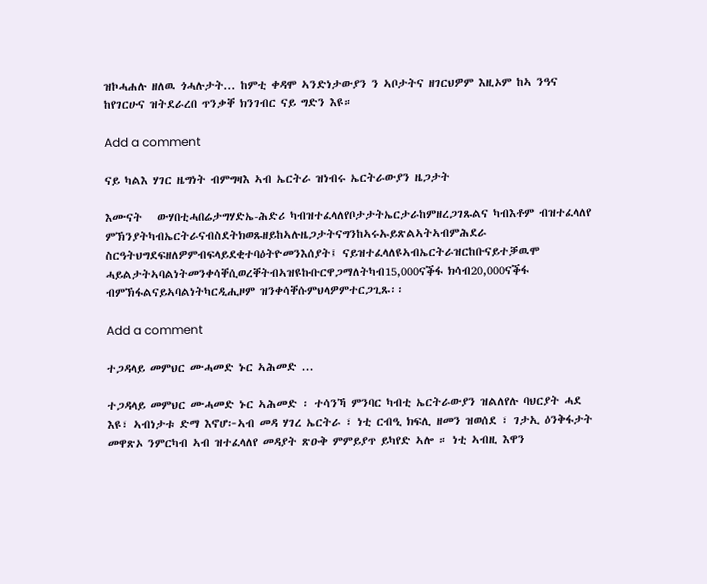ዝኮሓሐሉ ዘለዉ ጎሓሉታት... ከምቲ ቀዳሞ ኣንድነታውያን ን ኣቦታትና ዘገርህዎም እዚኦም ከኣ ንዓና ከየገርሁና ዝትደራረበ ጥንቃቐ ክንገብር ናይ ግድን እዩ።

Add a comment

ናይ ካልእ ሃገር ዜግነት ብምግዛእ ኣብ ኤርትራ ዝነብሩ ኤርትራውያን ዜጋታት

እሙናት   ውሃበቲሓበሬታግሃድኤ-ሕድሪ ካብዝተፈላለየቦታታትኤርታራከምዘረጋገጹልና ካብእቶም ብዝተፈላለየ ምኽንያትካብኤርትራናብስደትክወጹዘይከኣሉዜጋታትናግንከኣሩኡይጽልኣትኣብምሕደራ ስርዓትህግደፍዘለዎምብፍላይደቂተባዕትዮመንእሰያት፤ ናይዝተፈላለዩኣብኤርትራዝርከቡናይተቓዉሞ ሓይልታትኣባልነትመንቀሳቐሲወረቐትብኣዝዩኩቡርዋጋማለትካብ15,000ናቕፋ ክሳብ20,000ናቕፋ ብምኽፋልናይኣባልነትካርዲሒዞም ዝንቀሳቐሱምህላዎምተርጋጊጹ፡፡

Add a comment

ተጋዳላይ መምህር ሙሓመድ ኑር ኣሕመድ ...

ተጋዳላይ መምህር ሙሓመድ ኑር ኣሕመድ ፡ ተሳንኻ ምንባር ካብቲ ኤርትራውያን ዝልለየሉ ባህርያት ሓደ  እዩ፣ ኣብነታቱ ድማ እኖሆ፦ኣብ መዳ ሃገረ ኤርትራ ፣ ነቲ ርብዒ ክፍሊ ዘመን ዝወሰደ ፣ ገታኢ ዕንቅፋታት መዋጽኦ ንምርካብ ኣብ ዝተፈላለየ መዳያት ጽዑቅ ምምይያጥ ይካየድ ኣሎ ። ነቲ ኣብዚ እዋን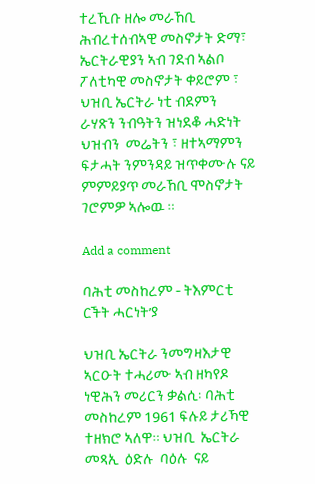ተረኺቡ ዘሎ መራኸቢ ሕብረተሰብኣዊ መስኖታት ድማ፣ ኤርትራዊያን ኣብ ገደብ ኣልቦ ፖለቲካዊ መስኖታት ቀይሮም ፣ ህዝቢ ኤርትራ ነቲ ብደምን ራሃጽን ንብዓትን ዝነደቆ ሓድነት ህዝብን  መሬትን ፣ ዘተኣማምን ፍታሓት ንምንዳይ ዝጥቀሙሉ ናይ ምምይያጥ መራኸቢ ሞስኖታት ገሮምዎ ኣሎዉ ።

Add a comment

ባሕቲ መስከረም - ትእምርቲ ርችት ሓርነት’ያ

ህዝቢ ኤርትራ ንመግዛእታዊ ኣርዑት ተሓሪሙ ኣብ ዘካየዶ ነዊሕን መሪርን ቃልሲ፡ ባሕቲ መስከረም 1961 ፍሉይ ታሪኻዊ ተዘክሮ ኣለዋ። ህዝቢ  ኤርትራ  መጻኢ  ዕድሉ  ባዕሉ  ናይ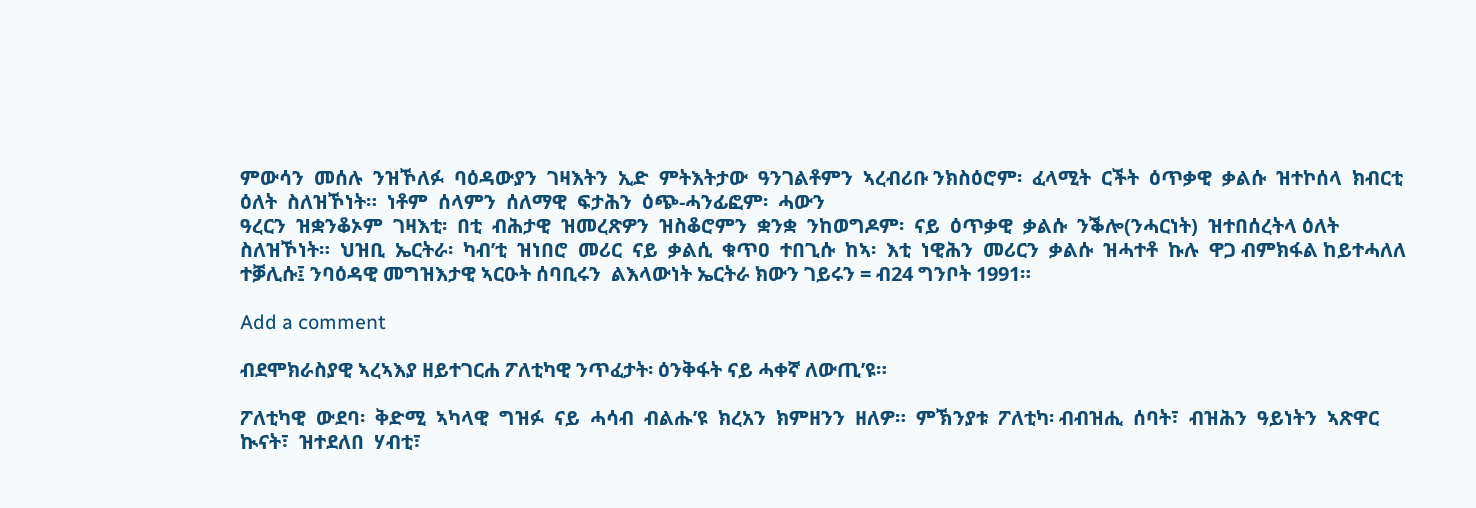ምውሳን  መሰሉ  ንዝኾለፉ  ባዕዳውያን  ገዛእትን  ኢድ  ምትእትታው  ዓንገልቶምን  ኣረብሪቡ ንክስዕሮም፡  ፈላሚት  ርችት  ዕጥቃዊ  ቃልሱ  ዝተኮሰላ  ክብርቲ  ዕለት  ስለዝኾነት።  ነቶም  ሰላምን  ሰለማዊ  ፍታሕን  ዕጭ-ሓንፊፎም፡  ሓውን
ዓረርን  ዝቋንቆኦም  ገዛእቲ፡  በቲ  ብሕታዊ  ዝመረጽዎን  ዝስቆሮምን  ቋንቋ  ንከወግዶም፡  ናይ  ዕጥቃዊ  ቃልሱ  ንቕሎ(ንሓርነት)  ዝተበሰረትላ ዕለት  ስለዝኾነት።  ህዝቢ  ኤርትራ፡  ካብ’ቲ  ዝነበሮ  መሪር  ናይ  ቃልሲ  ቁጥዐ  ተበጊሱ  ከኣ፡  እቲ  ነዊሕን  መሪርን  ቃልሱ  ዝሓተቶ  ኩሉ  ዋጋ ብምክፋል ከይተሓለለ ተቓሊሱ፤ ንባዕዳዊ መግዝእታዊ ኣርዑት ሰባቢሩን  ልእላውነት ኤርትራ ክውን ገይሩን = ብ24 ግንቦት 1991።

Add a comment

ብደሞክራስያዊ ኣረኣእያ ዘይተገርሐ ፖለቲካዊ ንጥፈታት፡ ዕንቅፋት ናይ ሓቀኛ ለውጢ’ዩ።

ፖለቲካዊ  ውደባ፡  ቅድሚ  ኣካላዊ  ግዝፉ  ናይ  ሓሳብ  ብልሑ’ዩ  ክረአን  ክምዘንን  ዘለዎ።  ምኽንያቱ  ፖለቲካ፡ ብብዝሒ  ሰባት፣  ብዝሕን  ዓይነትን  ኣጽዋር  ኲናት፣  ዝተደለበ  ሃብቲ፣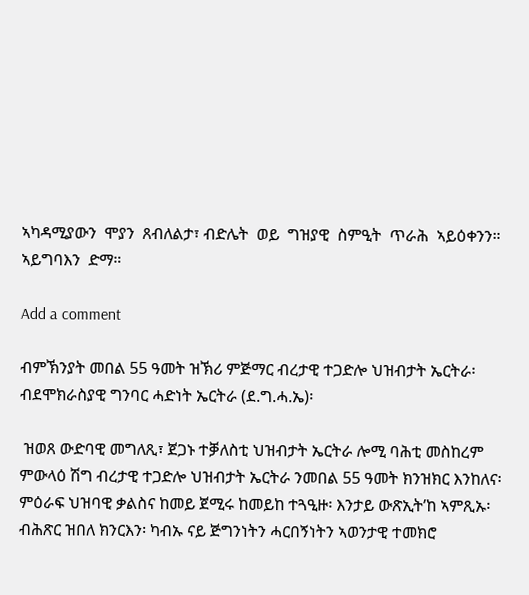ኣካዳሚያውን  ሞያን  ጸብለልታ፣ ብድሌት  ወይ  ግዝያዊ  ስምዒት  ጥራሕ  ኣይዕቀንን።  ኣይግባእን  ድማ።

Add a comment

ብምኽንያት መበል 55 ዓመት ዝኽሪ ምጅማር ብረታዊ ተጋድሎ ህዝብታት ኤርትራ፡ ብደሞክራስያዊ ግንባር ሓድነት ኤርትራ (ደ.ግ.ሓ.ኤ)፡

 ዝወጸ ውድባዊ መግለጺ፣ ጀጋኑ ተቓለስቲ ህዝብታት ኤርትራ ሎሚ ባሕቲ መስከረም ምውላዕ ሽግ ብረታዊ ተጋድሎ ህዝብታት ኤርትራ ንመበል 55 ዓመት ክንዝክር እንከለና፡ ምዕራፍ ህዝባዊ ቃልስና ከመይ ጀሚሩ ከመይከ ተጓዒዙ፡ እንታይ ውጽኢት’ከ ኣምጺኡ፡ ብሕጽር ዝበለ ክንርእን፡ ካብኡ ናይ ጅግንነትን ሓርበኝነትን ኣወንታዊ ተመክሮ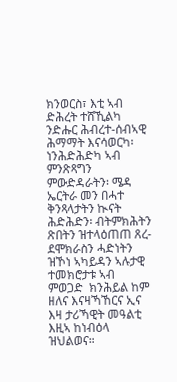ክንወርስ፣ እቲ ኣብ ድሕረት ተሸኺልካ ንድሑር ሕብረተ-ሰብኣዊ ሕማማት እናሳወርካ፡ ነንሕድሕድካ ኣብ ምንጽጻግን ምውድዳራትን፡ ሜዳ ኤርትራ መን በሓተ ቅንጻላታትን ኲናት ሕድሕድን፡ ብትምክሕትን ጽበትን ዝተላዕጠጠ ጸረ-ደሞክራስን ሓድነትን ዝኾነ ኣካይዳን ኣሉታዊ ተመክሮታቱ ኣብ ምወጋድ  ክንሕይል ከም ዘለና እናዛኻኸርና ኢና እዛ ታሪኻዊት መዓልቲ እዚኣ ከነብዕላ  ዝህልወና።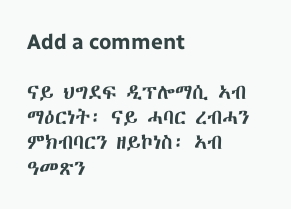Add a comment

ናይ ህግደፍ ዲፕሎማሲ ኣብ ማዕርነት፡ ናይ ሓባር ረብሓን ምክብባርን ዘይኮነስ፡ ኣብ ዓመጽን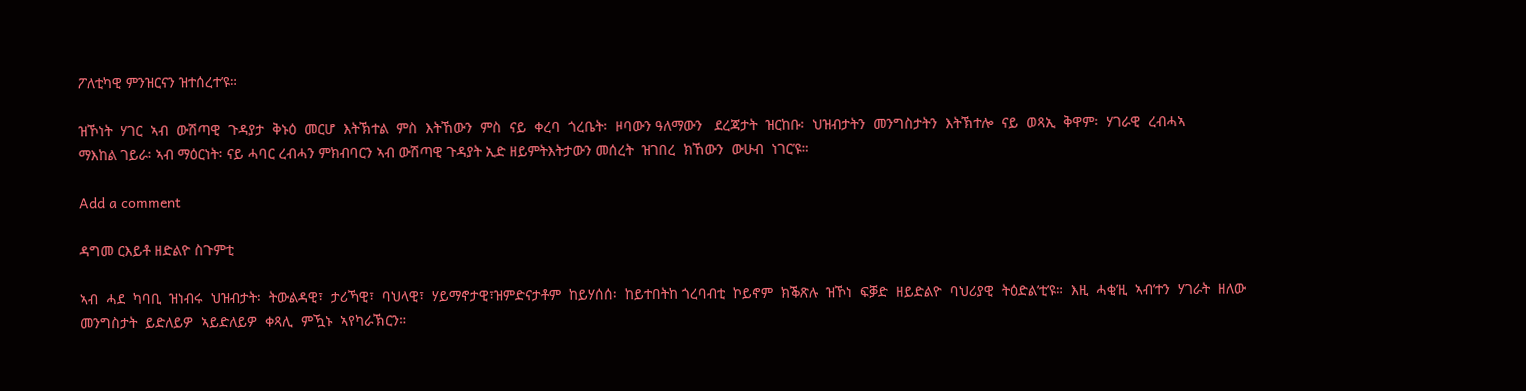ፖለቲካዊ ምንዝርናን ዝተሰረተ’ዩ።

ዝኾነት  ሃገር  ኣብ  ውሽጣዊ  ጉዳያታ  ቅኑዕ  መርሆ  እትኽተል  ምስ  እትኸውን  ምስ  ናይ  ቀረባ  ጎረቤት፡  ዞባውን ዓለማውን   ደረጃታት  ዝርከቡ፡  ህዝብታትን  መንግስታትን  እትኽተሎ  ናይ  ወጻኢ  ቅዋም፡  ሃገራዊ  ረብሓኣ
ማእከል ገይራ፡ ኣብ ማዕርነት፡ ናይ ሓባር ረብሓን ምክብባርን ኣብ ውሽጣዊ ጉዳያት ኢድ ዘይምትእትታውን መሰረት  ዝገበረ  ክኸውን  ውሁብ  ነገር’ዩ።

Add a comment

ዳግመ ርእይቶ ዘድልዮ ስጉምቲ

ኣብ  ሓደ  ካባቢ  ዝነብሩ  ህዝብታት፡  ትውልዳዊ፣  ታሪኻዊ፣  ባህላዊ፣  ሃይማኖታዊ፣ዝምድናታቶም  ከይሃሰሰ፡  ከይተበትከ ጎረባብቲ  ኮይኖም  ክቕጽሉ  ዝኾነ  ፍቓድ  ዘይድልዮ  ባህሪያዊ  ትዕድል’ቲ’ዩ።  እዚ  ሓቂ’ዚ  ኣብ’ተን  ሃገራት  ዘለው
መንግስታት  ይድለይዎ  ኣይድለይዎ  ቀጻሊ  ምዃኑ  ኣየካራኽርን።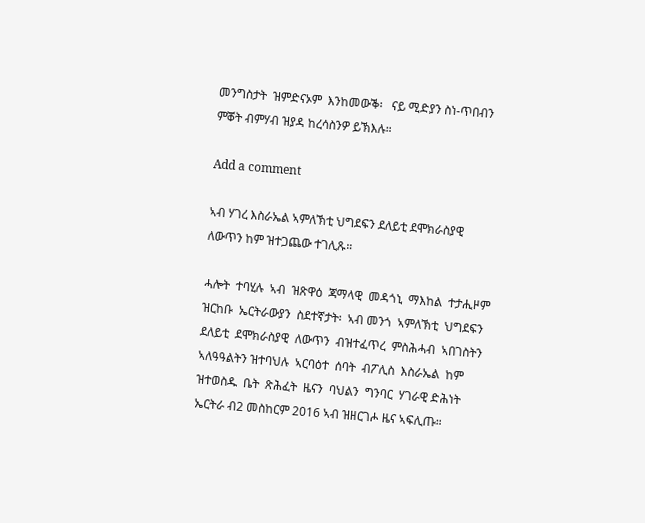መንግስታት  ዝምድናኦም  እንከመውቕ፡   ናይ ሚድያን ስነ-ጥበብን ምቖት ብምሃብ ዝያዳ ከረሳስንዎ ይኽእሉ።

Add a comment

ኣብ ሃገረ እስራኤል ኣምለኽቲ ህግደፍን ደለይቲ ደሞክራስያዊ ለውጥን ከም ዝተጋጨው ተገሊጹ።

ሓሎት  ተባሂሉ  ኣብ  ዝጽዋዕ  ጃማላዊ  መዳጎኒ  ማእከል  ተታሒዞም  ዝርከቡ  ኤርትራውያን  ስደተኛታት፡  ኣብ መንጎ  ኣምለኽቲ  ህግደፍን  ደለይቲ  ደሞክራስያዊ  ለውጥን  ብዝተፈጥረ  ምስሕሓብ  ኣበገስትን  ኣለዓዓልትን ዝተባህሉ  ኣርባዕተ  ሰባት  ብፖሊስ  እስራኤል  ከም  ዝተወስዱ  ቤት  ጽሕፈት  ዜናን  ባህልን  ግንባር  ሃገራዊ ድሕነት ኤርትራ ብ2 መስከርም 2016 ኣብ ዝዘርገሖ ዜና ኣፍሊጡ።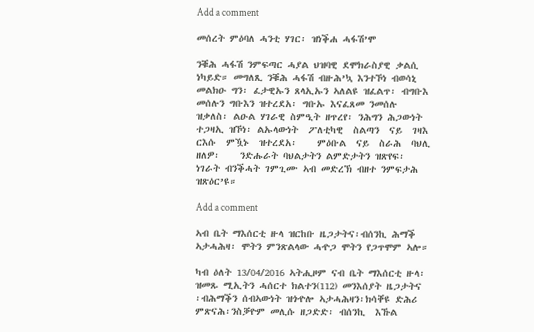Add a comment

መሰረት ምዕባለ ሓንቲ ሃገር፡ ዝነቕሐ ሓፋሽ’ሞ

ንቑሕ ሓፋሽ ንምፍጣር ሓያል ህዝባዊ ደሞክራስያዊ ቃልሲ ነካይድ። መግለጺ ንቑሕ ሓፋሽ ብዙሕ’ኳ እንተኾነ ብወሳኒ መልክዑ ግን፡ ፈታዊኡን ጸላኢኡን ኣለልዩ ዝፈልጥ፡ ብግቡእ መሰሉን ግቡእን ዝተረደአ፡ ግቡኡ እናፈጸመ ንመሰሉ ዝቃለስ፡ ልዑል ሃገራዊ ስምዒት ዘጥረየ፡ ንሕግን ሕጋውነት ተጋዛኢ ዝኾነ፡ ልኡላውነት  ፖለቲካዊ  ስልጣን  ናይ  ገዛእ  ርእሱ  ምዃኑ  ዝተረደአ፡    ምዕቡል  ናይ  ስራሕ  ባህሊ  ዘለዎ፡    ንድሑራት ባህልታትን ልምድታትን ዝጽየፍ፡ ነገራት ብንቕሓት ገምጊሙ ኣብ መድረኽ ብዘተ ንምፍታሕ ዝጽዕር’ዩ።

Add a comment

ኣብ ቤት ማእሰርቲ ዙላ ዝርከቡ ዜጋታትና፡ብሰንኪ ሕማቕ ኣታሓሕዛ፡ ሞትን ምንጽልላው ሓዯጋ ሞትን የጋጥሞም ኣሎ።

ካብ ዕለት 13/04/2016 ኣትሒዞም ናብ ቤት ማእሰርቲ ዙላ፡ ዝመጹ ሚኢትን ሓሰርተ ክልተን(112) መንእሰያት ዜጋታትና ፡ብሕማቕን ሰብኣውነት ዝጎዯሎ ኣታሓሕዛን፡ክሳቐዩ ድሕሪ ምጽናሕ፡ንስቓዮም መሊሱ ዘጋድድ፡ ብሰንኪ  እኹል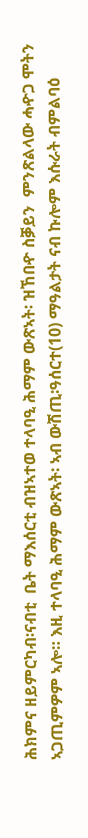ሕክምና ዘይምርካብ፡ናብቲ  ቤት ማእሰርቲ ብዝኣተወ ተላባዒ ሕማም ውጽኣት፡ ዝኸበዯ ስቓይን  ምንጽልላው ሓዯጋ ሞትን ኣጋጢምዎም ኣሎ። እዚ ተላባዒ ሕማም ውጽኣት፡ ኣብ ውሽጢ፡ዓሰርተ(10) ማዓልታት ናብ ኩሎም እሱራት ብምልባዕ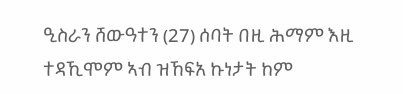ዒስራን ሸውዓተን (27) ሰባት በዚ ሕማም እዚ ተዳኺሞም ኣብ ዝኸፍአ ኩነታት ከም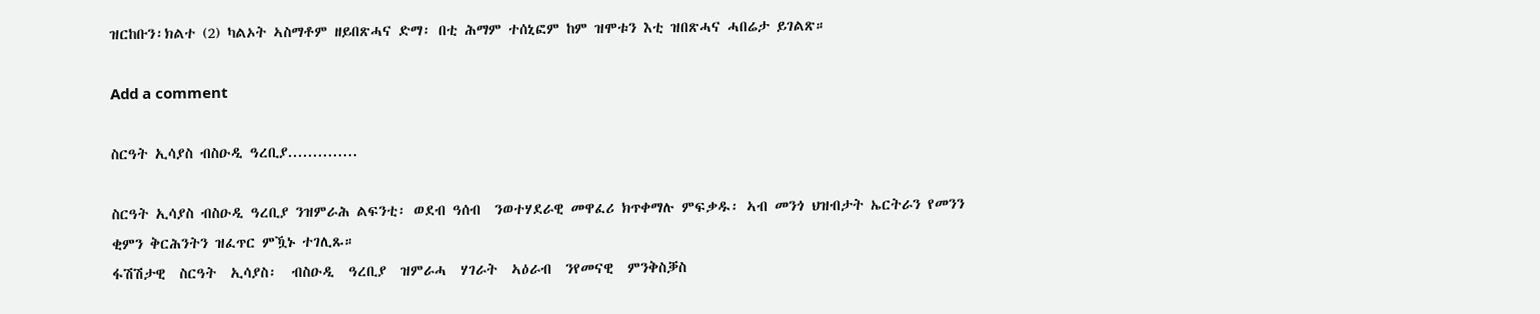ዝርከቡን፡ክልተ (2) ካልኦት ኣስማቶም ዘይበጽሓና ድማ፡ በቲ ሕማም ተሰኒፎም ከም ዝሞቱን እቲ ዝበጽሓና ሓበሬታ ይገልጽ።

Add a comment

ስርዓት ኢሳያስ ብስዑዲ ዓረቢያ..............

ስርዓት ኢሳያስ ብስዑዲ ዓረቢያ ንዝምራሕ ልፍንቲ፡ ወደብ ዓሰብ  ንወተሃደራዊ መዋፈሪ ክጥቀማሉ ምፍቃዱ፡ ኣብ መንጎ ህዝብታት ኤርትራን የመንን ቂምን ቅርሕንትን ዝፈጥር ምዃኑ ተገሊጹ።
ፋሽሽታዊ  ስርዓት  ኢሳያስ፡  ብስዑዲ  ዓረቢያ  ዝምራሓ  ሃገራት  ኣዕራብ  ንየመናዊ  ምንቅስቓስ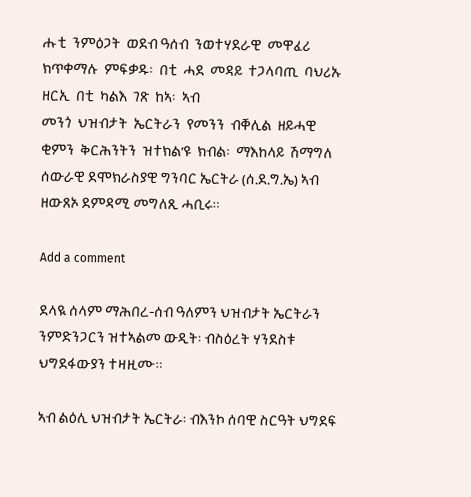ሑቲ  ንምዕጋት  ወደብ ዓሰብ  ንወተሃደራዊ  መዋፈሪ  ክጥቀማሉ  ምፍቃዱ፡  በቲ  ሓደ  መዳይ  ተጋላባጢ  ባህሪኡ  ዘርኢ  በቲ  ካልእ  ገጽ  ከኣ፡  ኣብ
መንጎ  ህዝብታት  ኤርትራን  የመንን  ብቐሊል  ዘይሓዊ  ቂምን  ቅርሕንትን  ዝተክል’ዩ  ክብል፡  ማእከላይ  ሽማግለ  ሰውራዊ ደሞክራስያዊ ግንባር ኤርትራ (ሰ.ደ.ግ.ኤ) ኣብ ዘውጸኦ ደምዳሚ መግለጺ ሓቢሩ።

Add a comment

ደላዪ ሰላም ማሕበረ-ሰብ ዓለምን ህዝብታት ኤርትራን ንምድንጋርን ዝተኣልመ ውዲት፡ ብስዕረት ሃንደስቱ ህግደፋውያን ተዛዚሙ።

ኣብ ልዕሊ ህዝብታት ኤርትራ፡ ብእንኮ ሰባዊ ስርዓት ህግደፍ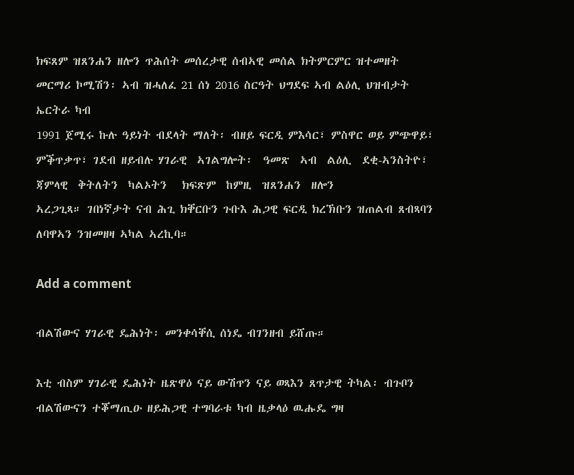ክፍጸም ዝጸንሐን ዘሎን ጥሕሰት መሰረታዊ ሰብኣዊ መሰል ክትምርምር ዝተመዘት መርማሪ ኮሚሽን፡ ኣብ ዝሓለፈ 21 ሰነ 2016 ስርዓት ህግደፍ ኣብ ልዕሊ ህዝብታት ኤርትራ ካብ
1991 ጀሚሩ ኩሉ ዓይነት ብደላት ማለት፡ ብዘይ ፍርዲ ምእሳር፣ ምስዋር ወይ ምጭዋይ፣ ምቕጥቃጥ፣ ገደብ ዘይብሉ ሃገራዊ  ኣገልግሎት፡  ዓመጽ  ኣብ  ልዕሊ  ደቂ-ኣንስትዮ፣  ጃምላዊ  ቅትለትን  ካልኦትን   ክፍጽም  ከምዚ  ዝጸንሐን  ዘሎን
ኣረጋጊጻ። ገበነኛታት ናብ ሕጊ ክቐርቡን ጉቡእ ሕጋዊ ፍርዲ ክረኽቡን ዝጠልብ ጸብጻባን ለባዋኣን ንዝመዘዛ ኣካል ኣረኪባ።

Add a comment

ብልሽውና ሃገራዊ ዴሕነት፡ መንቀሳቐሲ ሰነዴ ብገንዘብ ይሸጡ።

እቲ ብስም ሃገራዊ ዴሕነት ዜጽዋዕ ናይ ውሽጥን ናይ ወጻእን ጸጥታዊ ትካል፡ ብጉቦን ብልሽውናን ተቖማጢዑ ዘይሕጋዊ ተግባራቱ ካብ ዜቃላዕ ዉሑዴ ግዛ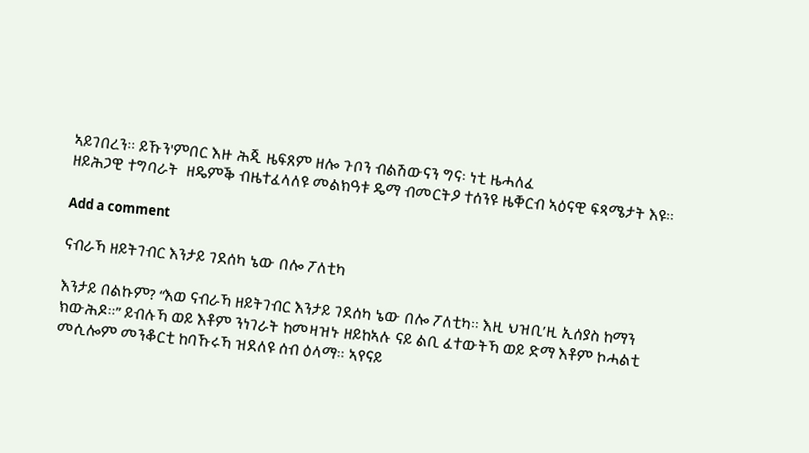ኣይገበረን። ይኹን'ምበር እዙ ሕጂ ዜፍጸም ዘሎ ጉቦን ብልሽውናን ግና፡ ነቲ ዜሓለፈ
ዘይሕጋዊ ተግባራት  ዘዴምቕ ብዜተፈላለዩ መልክዓቱ ዴማ ብመርትዖ ተሰንዩ ዜቐርብ ኣዕናዊ ፍጻሜታት እዩ።

Add a comment

ናብራኻ ዘይትገብር እንታይ ገደሰካ ኔው በሎ ፖለቲካ

እንታይ በልኩም? “እወ ናብራኻ ዘይትገብር እንታይ ገደሰካ ኔው በሎ ፖለቲካ። እዚ ህዝቢ’ዚ ኢሰያስ ከማን ክውሕዶ።” ይብሉኻ ወይ እቶም ንነገራት ከመዛዝኑ ዘይከኣሉ ናይ ልቢ ፈተውትኻ ወይ ድማ እቶም ኮሓልቲ መሲሎም መንቆርቲ ከባኹሩኻ ዝደለዩ ሰብ ዕላማ። ኣየናይ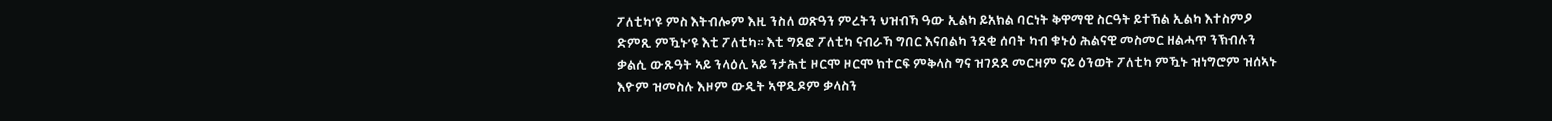ፖለቲካ’ዩ ምስ እትብሎም እዚ ንስለ ወጽዓን ምረትን ህዝብኻ ዓው ኢልካ ይአክል ባርነት ቅዋማዊ ስርዓት ይተኸል ኢልካ እተስምዖ ድምጺ ምዃኑ’ዩ እቲ ፖለቲካ። እቲ ግደፎ ፖለቲካ ናብራኻ ግበር እናበልካ ንደቂ ሰባት ካብ ቁኑዕ ሕልናዊ መስመር ዘልሓጥ ንኽብሉን ቃልሲ ውጹዓት ኣይ ንላዕሊ ኣይ ንታሕቲ ዞርሞ ዞርሞ ክተርፍ ምቅላስ ግና ዝገደደ መርዛም ናይ ዕንወት ፖለቲካ ምዃኑ ዝነግሮም ዝሰኣኑ እዮም ዝመስሉ እዞም ውዲት ኣዋዲዶም ቃላስን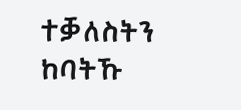ተቓለስትን ከባትኹ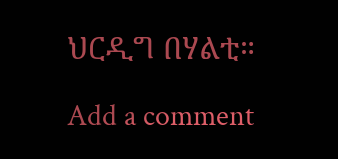ህርዲግ በሃልቲ።

Add a comment